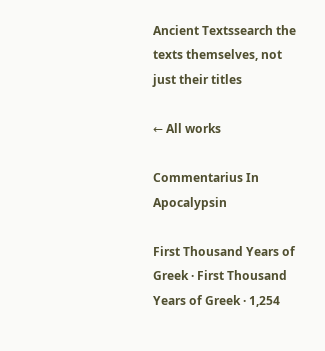Ancient Textssearch the texts themselves, not just their titles

← All works

Commentarius In Apocalypsin

First Thousand Years of Greek · First Thousand Years of Greek · 1,254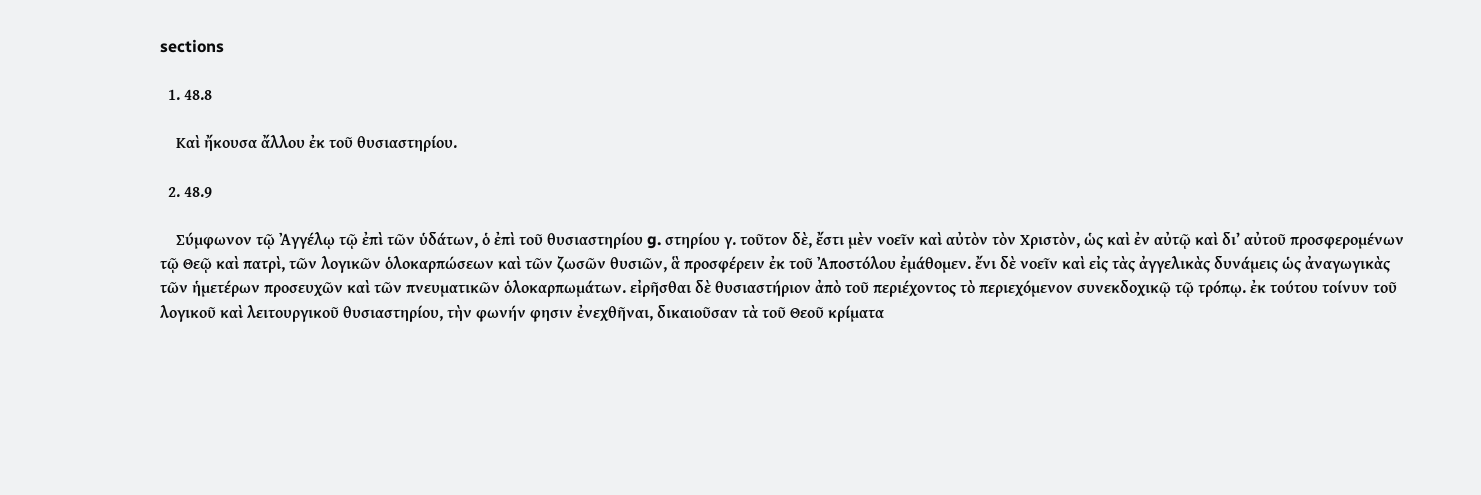sections

  1. 48.8

    Καὶ ἤκουσα ἄλλου ἐκ τοῦ θυσιαστηρίου.

  2. 48.9

    Σύμφωνον τῷ Ἀγγέλῳ τῷ ἐπὶ τῶν ὑδάτων, ὁ ἐπὶ τοῦ θυσιαστηρίου g. στηρίου γ. τοῦτον δὲ, ἔστι μὲν νοεῖν καὶ αὐτὸν τὸν Χριστὸν, ὡς καὶ ἐν αὐτῷ καὶ δι’ αὐτοῦ προσφερομένων τῷ Θεῷ καὶ πατρὶ, τῶν λογικῶν ὁλοκαρπώσεων καὶ τῶν ζωσῶν θυσιῶν, ἃ προσφέρειν ἐκ τοῦ Ἀποστόλου ἐμάθομεν. ἔνι δὲ νοεῖν καὶ εἰς τὰς ἀγγελικὰς δυνάμεις ὡς ἀναγωγικὰς τῶν ἡμετέρων προσευχῶν καὶ τῶν πνευματικῶν ὁλοκαρπωμάτων. εἰρῆσθαι δὲ θυσιαστήριον ἀπὸ τοῦ περιέχοντος τὸ περιεχόμενον συνεκδοχικῷ τῷ τρόπῳ. ἐκ τούτου τοίνυν τοῦ λογικοῦ καὶ λειτουργικοῦ θυσιαστηρίου, τὴν φωνήν φησιν ἐνεχθῆναι, δικαιοῦσαν τὰ τοῦ Θεοῦ κρίματα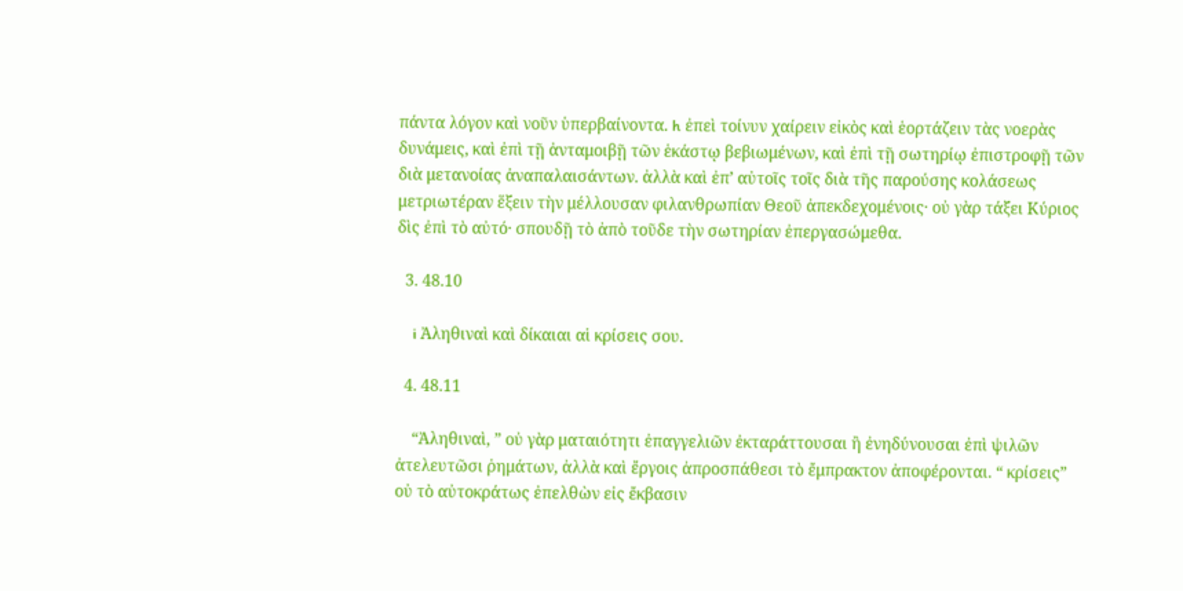πάντα λόγον καὶ νοῦν ὑπερβαίνοντα. h ἐπεὶ τοίνυν χαίρειν εἰκὸς καὶ ἑορτάζειν τὰς νοερὰς δυνάμεις, καὶ ἐπὶ τῇ ἀνταμοιβῇ τῶν ἑκάστῳ βεβιωμένων, καὶ ἐπὶ τῇ σωτηρίῳ ἐπιστροφῇ τῶν διὰ μετανοίας ἀναπαλαισάντων. ἀλλὰ καὶ ἐπ’ αὐτοῖς τοῖς διὰ τῆς παρούσης κολάσεως μετριωτέραν ἕξειν τὴν μέλλουσαν φιλανθρωπίαν Θεοῦ ἀπεκδεχομένοις· οὐ γὰρ τάξει Κύριος δὶς ἐπὶ τὸ αὐτό· σπουδῇ τὸ ἀπὸ τοῦδε τὴν σωτηρίαν ἐπεργασώμεθα.

  3. 48.10

    i Ἀληθιναὶ καὶ δίκαιαι αἱ κρίσεις σου.

  4. 48.11

    “Ἀληθιναὶ, ” οὐ γὰρ ματαιότητι ἐπαγγελιῶν ἐκταράττουσαι ἢ ἐνηδύνουσαι ἐπὶ ψιλῶν ἀτελευτῶσι ῥημάτων, ἀλλὰ καὶ ἔργοις ἀπροσπάθεσι τὸ ἔμπρακτον ἀποφέρονται. “ κρίσεις” οὐ τὸ αὐτοκράτως ἐπελθὼν εἰς ἔκβασιν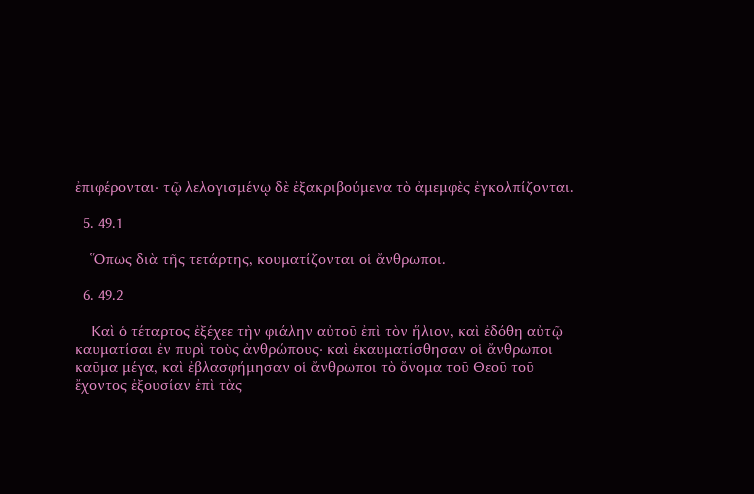ἐπιφέρονται· τῷ λελογισμένῳ δὲ ἐξακριβούμενα τὸ ἀμεμφὲς ἐγκολπίζονται.

  5. 49.1

    Ὅπως διὰ τῆς τετάρτης, κουματίζονται οἱ ἄνθρωποι.

  6. 49.2

    Καὶ ὁ τέταρτος ἐξέχεε τὴν φιάλην αὐτοῦ ἐπὶ τὸν ἥλιον, καὶ ἐδόθη αὐτῷ καυματίσαι ἐν πυρὶ τοὺς ἀνθρώπους· καὶ ἐκαυματίσθησαν οἱ ἄνθρωποι καῦμα μέγα, καὶ ἐβλασφήμησαν οἱ ἄνθρωποι τὸ ὄνομα τοῦ Θεοῦ τοῦ ἔχοντος ἐξουσίαν ἐπὶ τὰς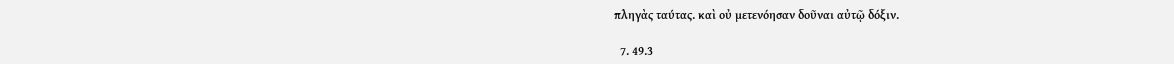πληγὰς ταύτας. καὶ οὐ μετενόησαν δοῦναι αὐτῷ δόξιν.

  7. 49.3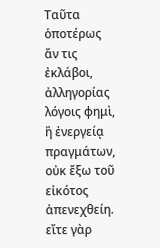Ταῦτα ὁποτέρως ἄν τις ἐκλάβοι, ἀλληγορίας λόγοις φημὶ, ἢ ἐνεργείᾳ πραγμάτων, οὐκ ἔξω τοῦ εἰκότος ἀπενεχθείη. εἴτε γὰρ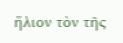ἥλιον τὸν τῆς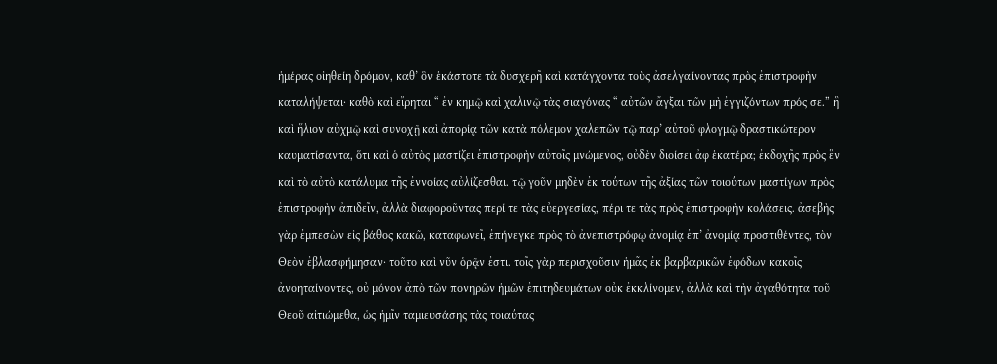ἡμέρας οἰηθείη δρόμον, καθ’ ὃν ἑκάστοτε τὰ δυσχερῆ καὶ κατάγχοντα τοὺς ἀσελγαίνοντας πρὸς ἐπιστροφὴν καταλήψεται· καθὸ καὶ εἴρηται “ ἐν κημῷ καὶ χαλινῷ τὰς σιαγόνας “ αὐτῶν ἄγξαι τῶν μὴ ἐγγιζόντων πρός σε.” ἣ καὶ ἥλιον αὐχμῷ καὶ συνοχῇ καὶ ἀπορίᾳ τῶν κατὰ πόλεμον χαλεπῶν τῷ παρ’ αὐτοῦ φλογμῷ δραστικώτερον καυματίσαντα, ὅτι καὶ ὁ αὐτὸς μαστίζει ἐπιστροφὴν αὐτοῖς μνώμενος, οὐδὲν διοίσει ἀφ ἑκατέρα; ἐκδοχῆς πρὸς ἓν καὶ τὸ αὐτὸ κατάλυμα τῆς ἐννοίας αὐλίζεσθαι. τῷ γοῦν μηδὲν ἐκ τούτων τῆς ἀξίας τῶν τοιούτων μαστίγων πρὸς ἐπιστροφὴν ἀπιδεῖν, ἀλλὰ διαφοροῦντας περί τε τὰς εὐεργεσίας, πέρι τε τὰς πρὸς ἐπιστροφὴν κολάσεις. ἀσεβὴς γὰρ ἐμπεσὼν εἰς βάθος κακῶ, καταφωνεῖ, ἐπήνεγκε πρὸς τὸ ἀνεπιστρόφῳ ἀνομίᾳ ἐπ’ ἀνομίᾳ προστιθέντες, τὸν Θεὸν ἐβλασφήμησαν· τοῦτο καὶ νῦν ὁρᾷν ἐστι. τοῖς γὰρ περισχοῦσιν ἡμᾶς ἐκ βαρβαρικῶν ἐφόδων κακοῖς ἀνοηταίνοντες, οὐ μόνον ἀπὸ τῶν πονηρῶν ἡμῶν ἐπιτηδευμάτων οὐκ ἐκκλίνομεν, ἀλλὰ καὶ τὴν ἀγαθότητα τοῦ Θεοῦ αἰτιώμεθα, ὡς ἡμῖν ταμιευσάσης τὰς τοιαύτας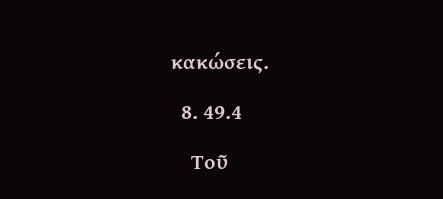κακώσεις.

  8. 49.4

    Τοῦ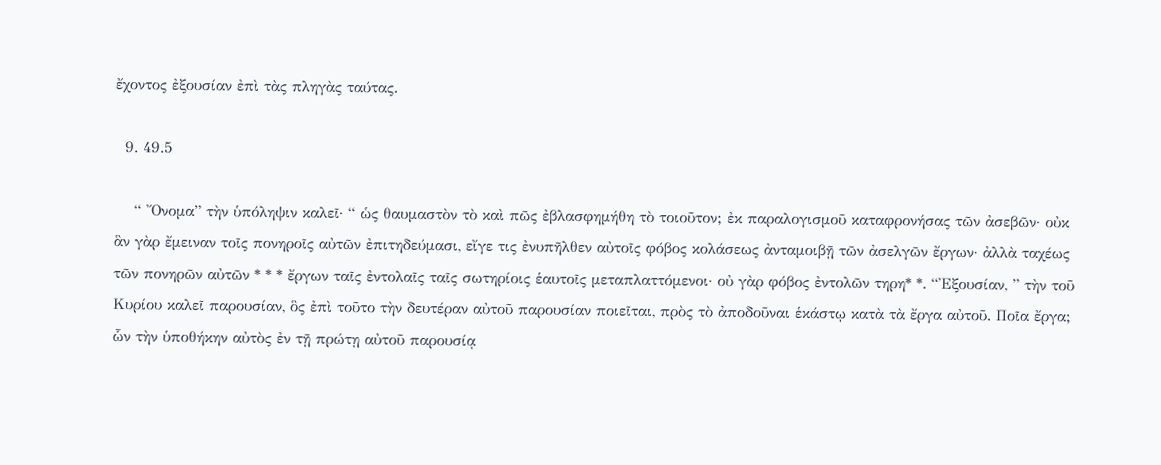ἔχοντος ἐξουσίαν ἐπὶ τὰς πληγὰς ταύτας.

  9. 49.5

    “ Ὄνομα” τὴν ὑπόληψιν καλεῖ· “ ὡς θαυμαστὸν τὸ καὶ πῶς ἐβλασφημήθη τὸ τοιοῦτον; ἐκ παραλογισμοῦ καταφρονήσας τῶν ἀσεβῶν· οὐκ ἃν γὰρ ἔμειναν τοῖς πονηροῖς αὐτῶν ἐπιτηδεύμασι, εἴγε τις ἐνυπῆλθεν αὐτοῖς φόβος κολάσεως ἀνταμοιβῇ τῶν ἀσελγῶν ἔργων· ἀλλὰ ταχέως τῶν πονηρῶν αὐτῶν * * * ἔργων ταῖς ἐντολαῖς ταῖς σωτηρίοις ἑαυτοῖς μεταπλαττόμενοι· οὐ γὰρ φόβος ἐντολῶν τηρη* *. “Ἐξουσίαν, ” τὴν τοῦ Κυρίου καλεῖ παρουσίαν, ὃς ἐπὶ τοῦτο τὴν δευτέραν αὐτοῦ παρουσίαν ποιεῖται, πρὸς τὸ ἀποδοῦναι ἑκάστῳ κατὰ τὰ ἔργα αὐτοῦ. Ποῖα ἔργα; ὧν τὴν ὑποθήκην αὐτὸς ἐν τῇ πρώτῃ αὐτοῦ παρουσίᾳ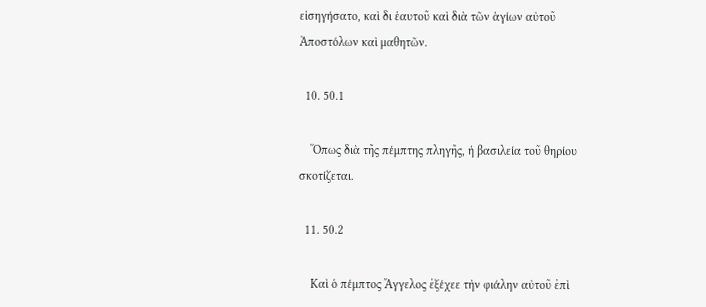εἰσηγήσατο, καὶ δι ἑαυτοῦ καὶ διὰ τῶν ἁγίων αὐτοῦ Ἀποστόλων καὶ μαθητῶν.

  10. 50.1

    Ὅπως διὰ τῆς πέμπτης πληγῆς, ἡ βασιλεία τοῦ θηρίου σκοτίζεται.

  11. 50.2

    Καὶ ὁ πέμπτος Ἄγγελος ἐξέχεε τὴν φιάλην αὐτοῦ ἐπὶ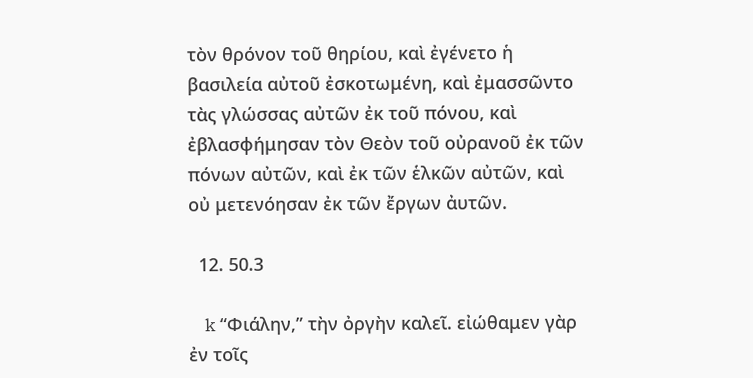τὸν θρόνον τοῦ θηρίου, καὶ ἐγένετο ἡ βασιλεία αὐτοῦ ἐσκοτωμένη, καὶ ἐμασσῶντο τὰς γλώσσας αὐτῶν ἐκ τοῦ πόνου, καὶ ἐβλασφήμησαν τὸν Θεὸν τοῦ οὐρανοῦ ἐκ τῶν πόνων αὐτῶν, καὶ ἐκ τῶν ἑλκῶν αὐτῶν, καὶ οὐ μετενόησαν ἐκ τῶν ἔργων ἀυτῶν.

  12. 50.3

    k “Φιάλην,” τὴν ὀργὴν καλεῖ. εἰώθαμεν γὰρ ἐν τοῖς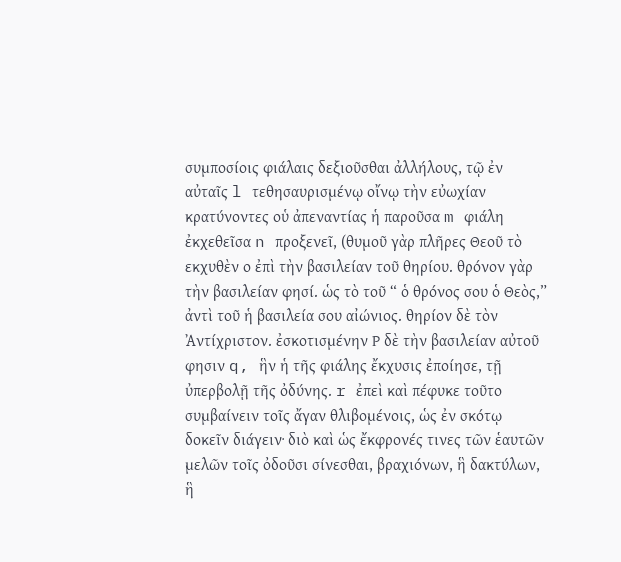συμποσίοις φιάλαις δεξιοῦσθαι ἀλλήλους, τῷ ἐν αὐταῖς l τεθησαυρισμένῳ οἴνῳ τὴν εὐωχίαν κρατύνοντες οὑ ἀπεναντίας ἡ παροῦσα m φιάλη ἐκχεθεῖσα n προξενεῖ, (θυμοῦ γὰρ πλῆρες Θεοῦ τὸ εκχυθὲν ο ἐπὶ τὴν βασιλείαν τοῦ θηρίου. θρόνον γὰρ τὴν βασιλείαν φησί. ὡς τὸ τοῦ “ ὁ θρόνος σου ὁ Θεὸς,” ἀντὶ τοῦ ἡ βασιλεία σου αἰώνιος. θηρίον δὲ τὸν Ἀντίχριστον. ἐσκοτισμένην Ρ δὲ τὴν βασιλείαν αὐτοῦ φησιν q, ἣν ἡ τῆς φιάλης ἔκχυσις ἐποίησε, τῇ ὐπερβολῇ τῆς ὀδύνης. r ἐπεὶ καὶ πέφυκε τοῦτο συμβαίνειν τοῖς ἄγαν θλιβομένοις, ὡς ἐν σκότῳ δοκεῖν διάγειν· διὸ καὶ ὡς ἔκφρονές τινες τῶν ἑαυτῶν μελῶν τοῖς ὀδοῦσι σίνεσθαι, βραχιόνων, ἣ δακτύλων, ἣ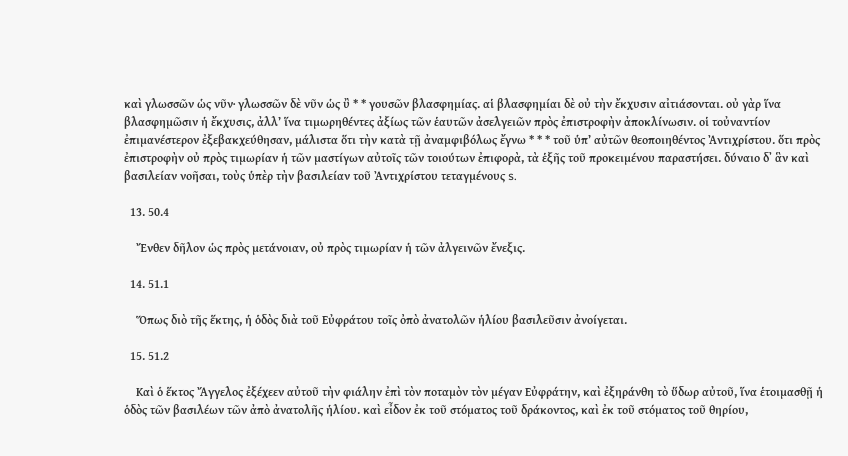καὶ γλωσσῶν ὡς νῦν· γλωσσῶν δὲ νῦν ὡς ὒ * * γουσῶν βλασφημίας. αἱ βλασφημίαι δὲ οὐ τὴν ἔκχυσιν αἰτιάσονται. οὐ γὰρ ἵνα βλασφημῶσιν ἡ ἔκχυσις, ἀλλ’ ἵνα τιμωρηθέντες ἀξίως τῶν ἑαυτῶν ἀσελγειῶν πρὸς ἐπιστροφὴν ἀποκλίνωσιν. οἱ τοὐναντίον ἐπιμανέστερον ἐξεβακχεύθησαν, μάλιστα ὅτι τὴν κατὰ τῇ ἀναμφιβόλως ἔγνω * * * τοῦ ὑπ’ αὐτῶν θεοποιηθέντος Ἀντιχρίστου. ὅτι πρὸς ἐπιστροφὴν οὐ πρὸς τιμωρίαν ἡ τῶν μαστίγων αὐτοῖς τῶν τοιούτων ἐπιφορὰ, τὰ ἑξῆς τοῦ προκειμένου παραστήσει. δύναιο δ᾿ ἃν καὶ βασιλείαν νοῆσαι, τοὺς ὑπὲρ τὴν βασιλείαν τοῦ Ἀντιχρίστου τεταγμένους s.

  13. 50.4

    Ἔνθεν δῆλον ὡς πρὸς μετάνοιαν, οὐ πρὸς τιμωρίαν ἡ τῶν ἀλγεινῶν ἔνεξις.

  14. 51.1

    Ὅπως διὸ τῆς ἕκτης, ἡ ὁδὸς διὰ τοῦ Εὐφράτου τοῖς ὀπὸ ἀνατολῶν ἡλίου βασιλεῦσιν ἀνοίγεται.

  15. 51.2

    Καὶ ὁ ἕκτος Ἄγγελος ἐξέχεεν αὐτοῦ τὴν φιάλην ἐπὶ τὸν ποταμὸν τὸν μέγαν Εὐφράτην, καὶ ἐξηράνθη τὸ ὕδωρ αὐτοῦ, ἵνα ἑτοιμασθῇ ἡ ὁδὸς τῶν βασιλέων τῶν ἀπὸ ἀνατολῆς ἡλίου. καὶ εἶδον ἐκ τοῦ στόματος τοῦ δράκοντος, καὶ ἐκ τοῦ στόματος τοῦ θηρίου,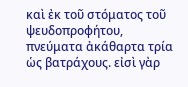καὶ ἐκ τοῦ στόματος τοῦ ψευδοπροφήτου, πνεύματα ἀκάθαρτα τρία ὡς βατράχους. εἰσὶ γὰρ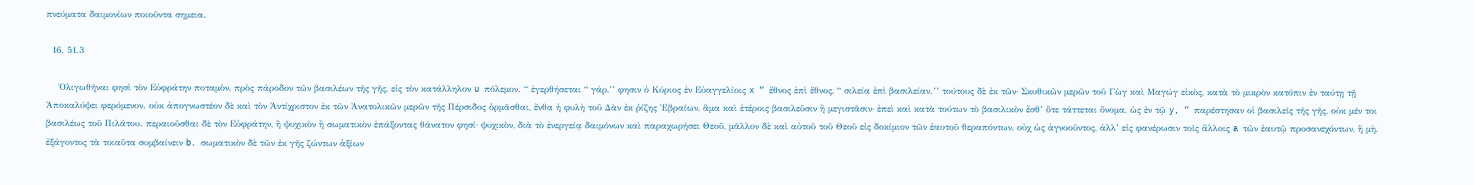πνεύματα δαιμονίων ποιοῦντα σημεια.

  16. 51.3

    Ὀλιγωθῆναι φησὶ τὸν Εὐφράτην ποταμὸν, πρὸς πάροδον τῶν βασιλέων τῆς γῆς, εἰς τὸν κατάλληλον u πόλεμον. “ ἐγερθήσεται “ γάρ,’’ φησιν ὁ Κύριος ἐν Εὐαγγελίοις x “ ἔθνος ἐπὶ ἔθνος, “ σιλεία ἐπὶ βασιλείαν.’’ τούτους δὲ ἐκ τῶν· Σκυθικῶν μερῶν τοῦ Γὼγ καὶ Μαγώγ εἰκὸς, κατὰ τὸ μικρὸν κατόπιν ἐν ταύτῃ τῇ Ἀποκαλύψει φερόμενον. οὐκ ἀπογνωστέον δὲ καὶ τὸν Ἀντίχριστον ἐκ τῶν Ἀνατολικῶν μερῶν τῆς Πέρσιδος ὁρμᾶσθαι, ἔνθα ἡ φυλὴ τοῦ Δὰν ἐκ ῥίζης Ἑβραίων, ἅμα καὶ ἑτέροις βασιλεῦσιν ἢ μεγιστᾶσιν· ἐπεὶ καὶ κατὰ τούτων τὸ βασιλικὸν ἔσθ’ ὅτε τάττεται ὄνομα, ὡς ἐν τῷ y, “ παρέστησαν οἱ βασιλεῖς τῆς γῆς, οὐκ μέν τοι βασιλέως τοῦ Πιλάτου. περαιοῦσθαι δὲ τὸν Εὐφράτην, ἢ ψυχικὸν ἢ σωματικὸν ἐπάξοντας θάνατον φησί· ψυχικὸν, διὰ τὸ ἐνεργείᾳ δαιμόνων καὶ παραχωρήσει Θεοῦ, μᾶλλον δὲ καὶ αὐτοῦ τοῦ Θεοῦ εἰς δοκίμιον τῶν ἑαυτοῦ θεραπόντων, οὐχ ὡς ἀγνοοῦντος, ἀλλ’ εἰς φανέρωσιν τοῖς ἄλλοις a τῶν ἑαυτῷ προσανεχόντων, ἢ μὴ, ἐξάγοντος τὰ τοιαῦτα συμβαίνειν b. σωματικὸν δὲ τῶν ἐκ γῆς ζώντων ἀξίων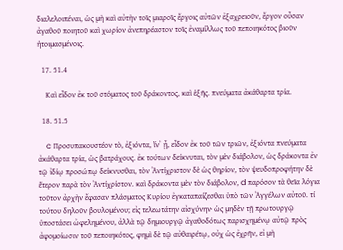διαλελοιπέναι, ὡς μὴ καὶ αὐτὴν τοῖς μιαροῖς ἔργοις αὐτῶν ἐξαχρειοῦν, ἔργον οὖσαν ἀγαθοῦ ποιητοῦ καὶ χωρίον ἀνεπηρέαστον τοῖς ἐναμίλλως τοῦ πεποιηκότος βιοῦν ἡτοιμασμένοις.

  17. 51.4

    Καὶ εἶδον ἐκ τοῦ στόματος τοῦ δράκοντος, καὶ ἑξῆς. πνεύματα ἀκάθαρτα τρία.

  18. 51.5

    c Προσυπακουστέον τὸ, ἐξιόντα, ἵν᾿ ᾖ, εἶδον ἐκ τοῦ τῶν τριῶν, ἐξιόντα πνεύματα ἀκάθαρτα τρία, ὡς βατράχους. ἐκ τούτων δείκνυται, τὸν μὲν διάβολον, ὡς δράκοντα ἐν τῷ ἰδίῳ προσώπῳ δείκνυσθαι, τὸν Ἀντίχριστον δὲ ὡς θηρίον, τὸν ψευδοπροφήτην δὲ ἕτερον παρὰ τὸν Ἀντίχρίστον. καὶ δράκοντα μὲν τὸν διάβολον, d παρόσον τὰ θεῖα λόγια τοῦτον ἀρχὴν ἔφασαν πλάσματος Κυρίου ἐγκαταπαίζεσθαι ὑπὸ τῶν Ἀγγέλων αὐτοῦ. τί τούτου δηλοῦν βουλομένου; εἰς τελεωτάτην αἰσχύνην· ὡς μηδὲν τῇ πρωτουργῷ ὑποστάσει ὠφελημένου, ἀλλὰ τῷ δημιουργῷ ἀγαθοδότως παρισχημένῳ αὐτῷ πρὸς ἀφομοίωσιν τοῦ πεποιηκότος, φημὶ δὲ τῷ αὐθαιρέτῳ, οὐχ ὡς ἐχρῆν, εἰ μὴ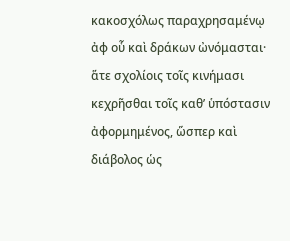κακοσχόλως παραχρησαμένῳ ἀφ οὗ καὶ δράκων ὠνόμασται· ἅτε σχολίοις τοῖς κινήμασι κεχρῆσθαι τοῖς καθ’ ὑπόστασιν ἀφορμημένος, ὥσπερ καὶ διάβολος ὡς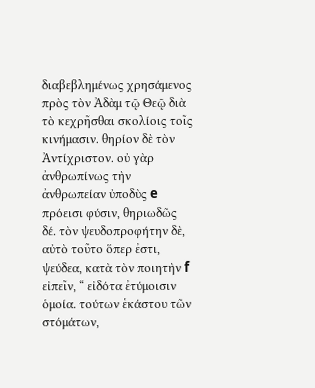διαβεβλημένως χρησάμενος πρὸς τὸν Ἀδὰμ τῷ Θεῷ διὰ τὸ κεχρῆσθαι σκολίοις τοῖς κινήμασιν. θηρίον δὲ τὸν Ἀντίχριστον. οὐ γὰρ ἀνθρωπίνως τὴν ἀνθρωπείαν ὐποδὺς e πρόεισι φύσιν, θηριωδῶς δέ. τὸν ψευδοπροφήτην δὲ, αὐτὸ τοῦτο ὅπερ ἐστι, ψεύδεα, κατὰ τὸν ποιητὴν f εἰπεῖν, “ εἰδότα ἐτύμοισιν ὁμοία. τούτων ἑκάστου τῶν στόμάτων,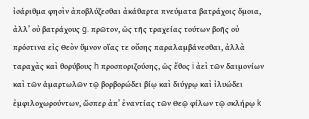ἰσάριθμα φησὶν ἀποβλύζεσθαι ἀκάθαρτα πνεύματα βατράχοις ὅμοια, ἀλλ’ οὐ βατράχους g. πρῶτον, ὡς τῆς τραχείας τούτων βοῆς οὐ πρόστινα εἰς Θεὸν ὕμνον οἵας τε οὔσης παραλαμβάνεσθαι, ἀλλὰ ταραχὰς καὶ θορύβους h προσποριζούσης, ὡς ἔθος i ἀεὶ τῶν δαιμονίων καὶ τῶν ἁμαρτωλῶν τῷ βορβορώδει βίῳ καὶ διύγρῳ καὶ ἰλυώδει ἐμφιλοχωρούντων, ὥσπερ ἀπ’ ἐναντίας τῶν Θεῷ φίλων τῷ σκλήρῳ k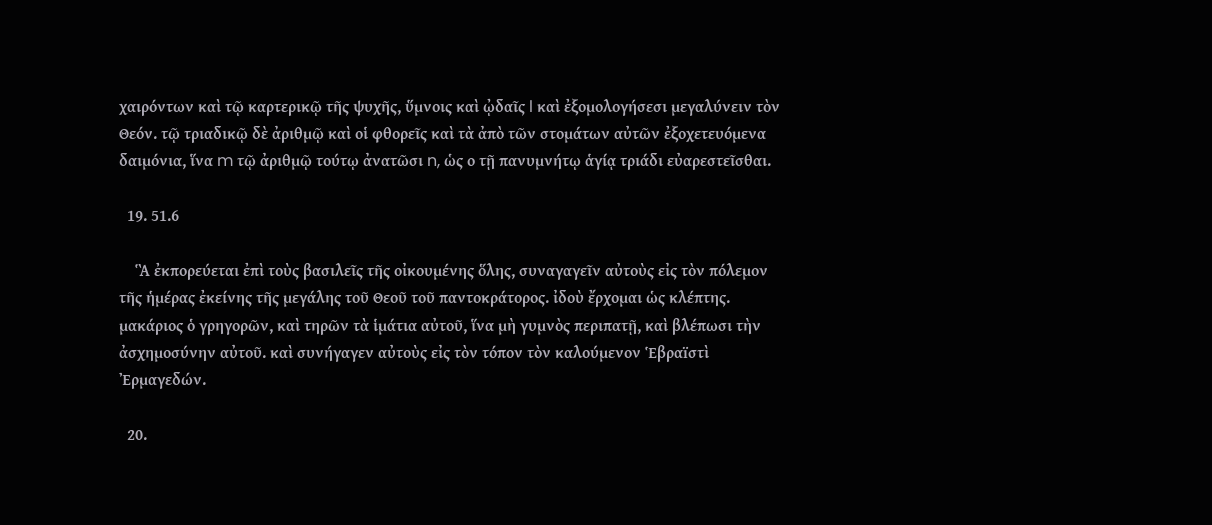χαιρόντων καὶ τῷ καρτερικῷ τῆς ψυχῆς, ὕμνοις καὶ ᾠδαῖς l καὶ ἐξομολογήσεσι μεγαλύνειν τὸν Θεόν. τῷ τριαδικῷ δὲ ἀριθμῷ καὶ οἱ φθορεῖς καὶ τὰ ἀπὸ τῶν στομάτων αὐτῶν ἐξοχετευόμενα δαιμόνια, ἵνα m τῷ ἀριθμῷ τούτῳ ἀνατῶσι n, ὡς ο τῇ πανυμνήτῳ ἁγίᾳ τριάδι εὐαρεστεῖσθαι.

  19. 51.6

    Ἃ ἐκπορεύεται ἐπὶ τοὺς βασιλεῖς τῆς οἰκουμένης ὅλης, συναγαγεῖν αὐτοὺς εἰς τὸν πόλεμον τῆς ἡμέρας ἐκείνης τῆς μεγάλης τοῦ Θεοῦ τοῦ παντοκράτορος. ἰδοὺ ἔρχομαι ὡς κλέπτης. μακάριος ὁ γρηγορῶν, καὶ τηρῶν τὰ ἱμάτια αὐτοῦ, ἵνα μὴ γυμνὸς περιπατῇ, καὶ βλέπωσι τὴν ἀσχημοσύνην αὐτοῦ. καὶ συνήγαγεν αὐτοὺς εἰς τὸν τόπον τὸν καλούμενον Ἑβραïστὶ Ἐρμαγεδών.

  20.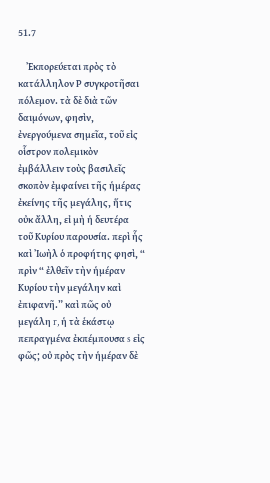51.7

    Ἐκπορεύεται πρὸς τὸ κατάλληλον Ρ συγκροτῆσαι πόλεμον. τὰ δὲ διὰ τῶν δαιμόνων, φησὶν, ἐνεργούμενα σημεῖα, τοῦ εἰς οἷστρον πολεμικὸν ἐμβάλλειν τοὺς βασιλεῖς σκοπὸν ἐμφαίνει τῆς ἡμέρας ἐκείνης τῆς μεγάλης, ἥτις οὐκ ἄλλη, εἰ μὴ ἡ δευτέρα τοῦ Κυρίου παρουσία. περὶ ἧς καὶ Ἰωὴλ ὁ προφήτης φησὶ, “ πρὶν “ ἐλθεῖν τὴν ἡμέραν Κυρίου τὴν μεγάλην καὶ ἐπιφανῆ.” καὶ πῶς οὐ μεγάλη r, ἡ τὰ ἑκάστῳ πεπραγμένα ἐκπέμπουσα s εἰς φῶς; οὐ πρὸς τὴν ἡμέραν δὲ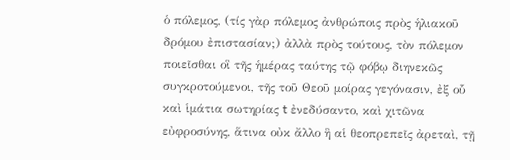ὁ πόλεμος, (τίς γὰρ πόλεμος ἀνθρώποις πρὸς ἡλιακοῦ δρόμου ἐπιστασίαν;) ἀλλὰ πρὸς τούτους, τὸν πόλεμον ποιεῖσθαι οἳ τῆς ἡμέρας ταύτης τῷ φόβῳ διηνεκῶς συγκροτούμενοι, τῆς τοῦ Θεοῦ μοίρας γεγόνασιν, ἐξ οὗ καὶ ἱμάτια σωτηρίας t ἐνεδύσαντο, καὶ χιτῶνα εὐφροσύνης, ἅτινα οὐκ ἄλλο ἣ αἱ θεοπρεπεῖς ἀρεταὶ, τῇ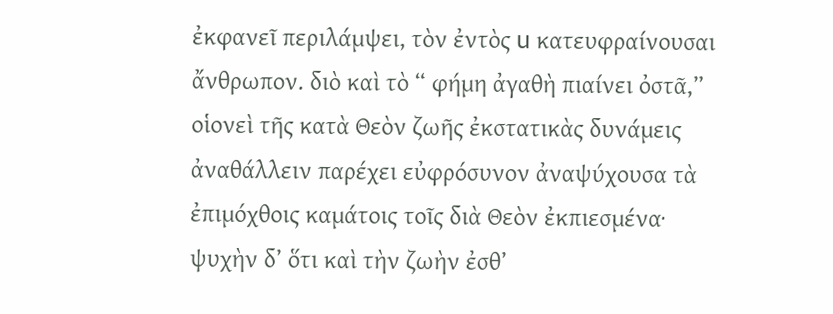ἐκφανεῖ περιλάμψει, τὸν ἐντὸς u κατευφραίνουσαι ἄνθρωπον. διὸ καὶ τὸ “ φήμη ἀγαθὴ πιαίνει ὀστᾶ,” οἱονεὶ τῆς κατὰ Θεὸν ζωῆς ἐκστατικὰς δυνάμεις ἀναθάλλειν παρέχει εὐφρόσυνον ἀναψύχουσα τὰ ἐπιμόχθοις καμάτοις τοῖς διὰ Θεὸν ἐκπιεσμένα· ψυχὴν δ’ ὅτι καὶ τὴν ζωὴν ἐσθ’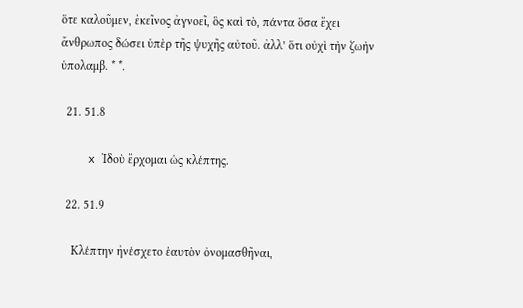ὅτε καλοῦμεν, ἐκεῖνος ἀγνοεῖ, ὃς καὶ τὸ, πάντα ὅσα ἔχει ἄνθρωπος δώσει ὑπὲρ τῆς ψυχῆς αὐτοῦ. ἀλλ’ ὅτι οὐχὶ τὴν ζωὴν ὑπολαμβ. * *.

  21. 51.8

    x Ἰδοὺ ἔρχομαι ὡς κλέπτης.

  22. 51.9

    Κλέπτην ἠνέσχετο ἑαυτὸν ὀνομασθῆναι,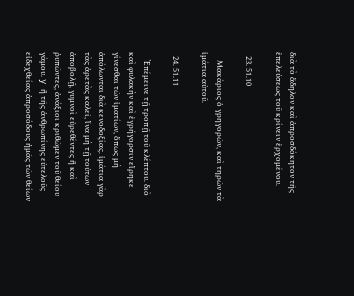διὰ τὸ ἄδηλον καὶ ἀπροσδόκητον τῆς ἐπελεύσεως τοῦ κρίνειν ἐρχομένου.

  23. 51.10

    Μακάριος ὁ γρηγορῶν, καὶ τηρῶν τὰ ἱμάτια αὐτοῦ.

  24. 51.11

    Ἐπέμεινε τῇ τροπῇ τοῦ κλέπτου. διὸ καὶ φυλακὴν καὶ ἐγρήγορσιν εἴρηκε γίνεσθαι τῶν ἱματίων, ὅπως μὴ ἀπόλωνται διὰ κενοδοξίας. ἱμάτια γὰρ τὰς ἀρετὰς καλεῖ, ἵνα μὴ τῇ τούτων ἀποβολῇ, γυμνοὶ εὑρεθέντες ἣ καὶ ῥυπῶντες, ἀνάξιοι κριθῶμεν τοῦ θείου γάμου. y ἢ τῆς ἀνθρωπίνης εὐτελοῦς εἰδεχθείας ἀπροσόδους ἡμᾶς τῶν θείων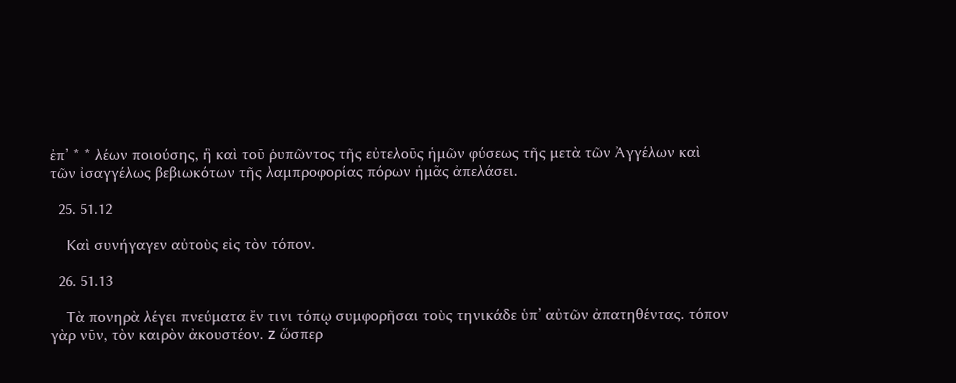ἐπ’ * * λέων ποιούσης, ἣ καὶ τοῦ ῥυπῶντος τῆς εὐτελοῦς ἡμῶν φύσεως τῆς μετὰ τῶν Ἀγγέλων καὶ τῶν ἰσαγγέλως βεβιωκότων τῆς λαμπροφορίας πόρων ἡμᾶς ἀπελάσει.

  25. 51.12

    Καὶ συνήγαγεν αὐτοὺς εἰς τὸν τόπον.

  26. 51.13

    Τὰ πονηρὰ λέγει πνεύματα ἔν τινι τόπῳ συμφορῆσαι τοὺς τηνικάδε ὑπ’ αὐτῶν ἀπατηθέντας. τόπον γὰρ νῦν, τὸν καιρὸν ἀκουστέον. z ὥσπερ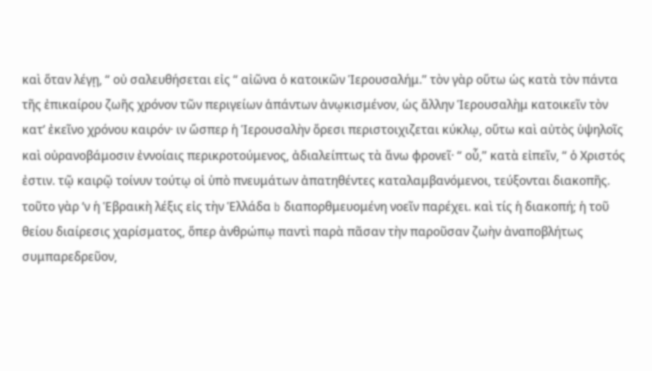καὶ ὅταν λέγῃ, “ οὐ σαλευθήσεται εἰς “ αἰῶνα ὁ κατοικῶν Ἱερουσαλήμ.” τὸν γὰρ οὕτω ὡς κατὰ τὸν πάντα τῆς ἐπικαίρου ζωῆς χρόνον τῶν περιγείων ἁπάντων ἀνῳκισμένον, ὡς ἄλλην Ἱερουσαλὴμ κατοικεῖν τὸν κατ’ ἐκεῖνο χρόνου καιρόν· ιν ὥσπερ ἡ Ἱερουσαλὴν ὄρεσι περιστοιχιζεται κύκλῳ, οὕτω καὶ αὐτὸς ὑψηλοῖς καὶ οὐρανοβάμοσιν ἐννοίαις περικροτούμενος, ἀδιαλείπτως τὰ ἄνω φρονεῖ· “ οὗ,” κατὰ εἰπεῖν, “ ὁ Χριστός ἐστιν. τῷ καιρῷ τοίνυν τούτῳ οἱ ὑπὸ πνευμάτων ἀπατηθέντες καταλαμβανόμενοι, τεύξονται διακοπῆς. τοῦτο γὰρ ’ν ἡ Ἑβραικὴ λέξις εἰς τὴν Ἑλλάδα b διαπορθμευομένη νοεῖν παρέχει. καὶ τίς ἡ διακοπή; ἡ τοῦ θείου διαίρεσις χαρίσματος, ὅπερ ἀνθρώπῳ παντὶ παρὰ πᾶσαν τὴν παροῦσαν ζωὴν ἀναποβλήτως συμπαρεδρεῦον,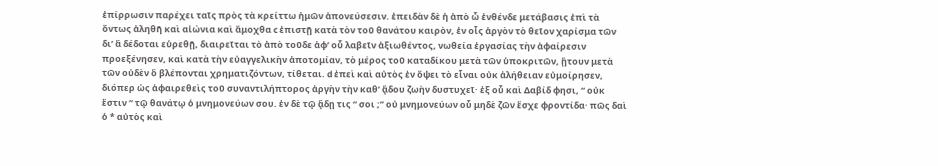ἐπίρρωσιν παρέχει ταῖς πρὸς τὰ κρείττω ἡμῶν ἀπονεύσεσιν. ἐπειδὰν δὲ ἡ ἀπὸ ὦ ἐνθένδε μετάβασις ἐπὶ τὰ ὄντως ἀληθῆ καὶ αἰώνια καὶ ἄμοχθα c ἐπιστῇ κατὰ τὸν τοῦ θανάτου καιρὸν, ἐν οἷς ἀργὸν τὸ θεῖον χαρίσμα τῶν δι’ ἃ δέδοται εὑρεθῇ, διαιρεῖται τὸ ἀπὸ τοῦδε ἀφ’ οὗ λαβεῖν ἀξιωθέντος, νωθεία ἐργασίας τὴν ἀφαίρεσιν προεξένησεν, καὶ κατὰ τὴν εὐαγγελικὴν ἀποτομίαν, τὸ μέρος τοῦ καταδίκου μετὰ τῶν ὑποκριτῶν, ᾔτουν μετὰ τῶν οὐδὲν ὃ βλέπονται χρηματιζόντων, τίθεται. d ἐπεὶ καὶ αὐτὸς ἐν ὄψει τὸ εἶναι οὐκ ἀλήθειαν εὐμοίρησεν, διόπερ ὡς ἀφαιρεθεὶς τοῦ συναντιλήπτορος ἀργὴν τὴν καθ’ ᾅδου ζωὴν δυστυχεῖ· ἐξ οὗ καὶ Δαβίδ φησι, “ οὐκ ἔστιν “ τῷ θανάτῳ ὁ μνημονεύων σου. ἐν δὲ τῷ ᾅδῃ τις “ σοι ;” οὐ μνημονεύων οὗ μηδὲ ζῶν ἔσχε φροντίδα· πῶς δαὶ ὁ * αὐτὸς καὶ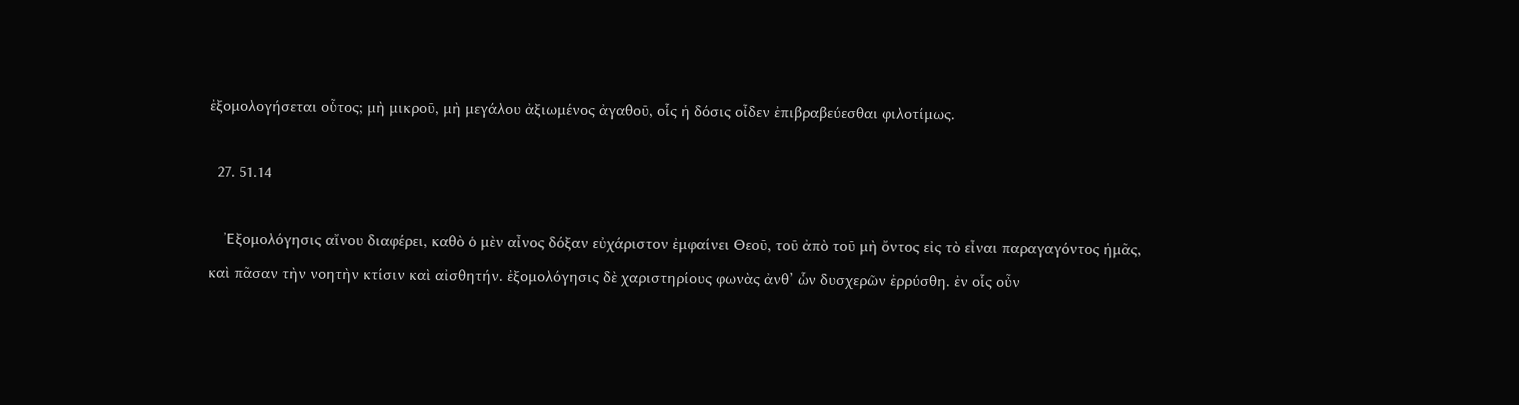ἐξομολογήσεται οὗτος; μὴ μικροῦ, μὴ μεγάλου ἀξιωμένος ἀγαθοῦ, οἷς ἡ δόσις οἶδεν ἐπιβραβεύεσθαι φιλοτίμως.

  27. 51.14

    Ἐξομολόγησις αἴνου διαφέρει, καθὸ ὁ μὲν αἶνος δόξαν εὐχάριστον ἐμφαίνει Θεοῦ, τοῦ ἀπὸ τοῦ μὴ ὄντος εἰς τὸ εἶναι παραγαγόντος ἡμᾶς, καὶ πᾶσαν τὴν νοητὴν κτίσιν καὶ αἰσθητήν. ἐξομολόγησις δὲ χαριστηρίους φωνὰς ἀνθ’ ὧν δυσχερῶν ἐρρύσθη. ἐν οἷς οὖν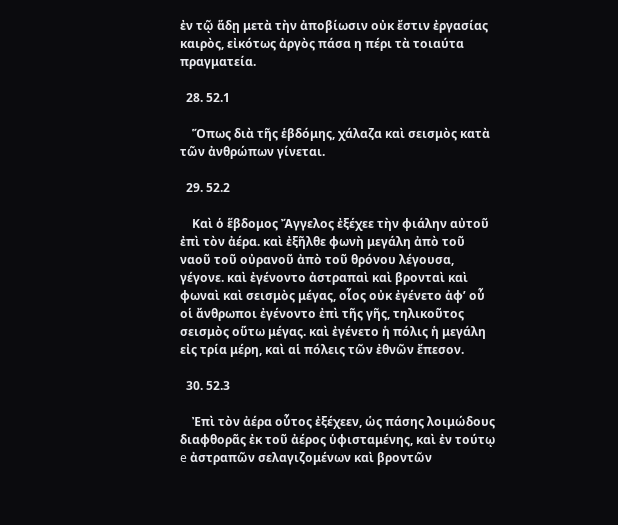ἐν τῷ ἅδῃ μετὰ τὴν ἀποβίωσιν οὐκ ἔστιν ἐργασίας καιρὸς, εἰκότως ἀργὸς πάσα η πέρι τὰ τοιαύτα πραγματεία.

  28. 52.1

    Ὅπως διὰ τῆς ἑβδόμης, χάλαζα καὶ σεισμὸς κατὰ τῶν ἀνθρώπων γίνεται.

  29. 52.2

    Καὶ ὁ ἕβδομος Ἄγγελος ἐξέχεε τὴν φιάλην αὐτοῦ ἐπὶ τὸν ἀέρα. καὶ ἐξῆλθε φωνὴ μεγάλη ἀπὸ τοῦ ναοῦ τοῦ οὐρανοῦ ἀπὸ τοῦ θρόνου λέγουσα, γέγονε. καὶ ἐγένοντο ἀστραπαὶ καὶ βρονταὶ καὶ φωναὶ καὶ σεισμὸς μέγας, οἷος οὐκ ἐγένετο ἀφ’ οὗ οἱ ἄνθρωποι ἐγένοντο ἐπὶ τῆς γῆς, τηλικοῦτος σεισμὸς οὕτω μέγας. καὶ ἐγένετο ἡ πόλις ἡ μεγάλη εἰς τρία μέρη, καὶ αἱ πόλεις τῶν ἐθνῶν ἔπεσον.

  30. 52.3

    Ἐπὶ τὸν ἀέρα οὗτος ἐξέχεεν, ὡς πάσης λοιμώδους διαφθορᾶς ἐκ τοῦ ἀέρος ὑφισταμένης, καὶ ἐν τούτῳ e ἀστραπῶν σελαγιζομένων καὶ βροντῶν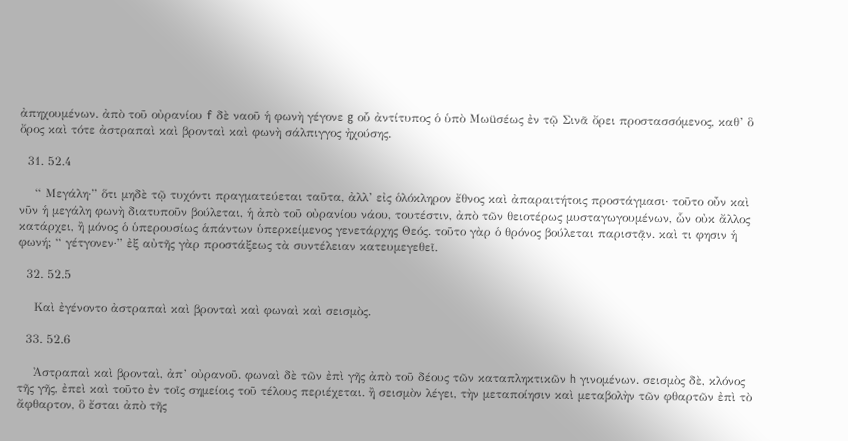ἀπηχουμένων. ἀπὸ τοῦ οὐρανίου f δὲ ναοῦ ἡ φωνὴ γέγονε g οὗ ἀντίτυπος ὁ ὑπὸ Μωüσέως ἐν τῷ Σινᾶ ὄρει προστασσόμενος, καθ’ ὃ ὄρος καὶ τότε ἀστραπαὶ καὶ βρονταὶ καὶ φωνὴ σάλπιγγος ἠχούσης.

  31. 52.4

    “ Μεγάλη·” ὅτι μηδὲ τῷ τυχόντι πραγματεύεται ταῦτα, ἀλλ’ εἰς ὁλόκληρον ἔθνος καὶ ἀπαραιτήτοις προστάγμασι· τοῦτο οὖν καὶ νῦν ἡ μεγάλη φωνὴ διατυποῦν βούλεται, ἡ ἀπὸ τοῦ οὐρανίου νάου, τουτέστιν, ἀπὸ τῶν θειοτέρως μυσταγωγουμένων, ὧν οὐκ ἄλλος κατάρχει, ἢ μόνος ὁ ὑπερουσίως ἁπάντων ὑπερκείμενος γενετάρχης Θεός. τοῦτο γὰρ ὁ θρόνος βούλεται παριστᾷν. καὶ τι φησιν ἡ φωνή; “ γέτγονεν·” ἐξ αὐτῆς γὰρ προστάξεως τὰ συντέλειαν κατευμεγεθεῖ.

  32. 52.5

    Καὶ ἐγένοντο ἀστραπαὶ καὶ βρονταὶ καὶ φωναὶ καὶ σεισμὸς.

  33. 52.6

    Ἀστραπαὶ καὶ βρονταὶ, ἀπ’ οὐρανοῦ. φωναὶ δὲ τῶν ἐπὶ γῆς ἀπὸ τοῦ δέους τῶν καταπληκτικῶν h γινομένων. σεισμὸς δὲ, κλόνος τῆς γῆς, ἐπεὶ καὶ τοῦτο ἐν τοῖς σημείοις τοῦ τέλους περιέχεται. ἢ σεισμὸν λέγει, τὴν μεταποίησιν καὶ μεταβολὴν τῶν φθαρτῶν ἐπὶ τὸ ἄφθαρτον, ὃ ἔσται ἀπὸ τῆς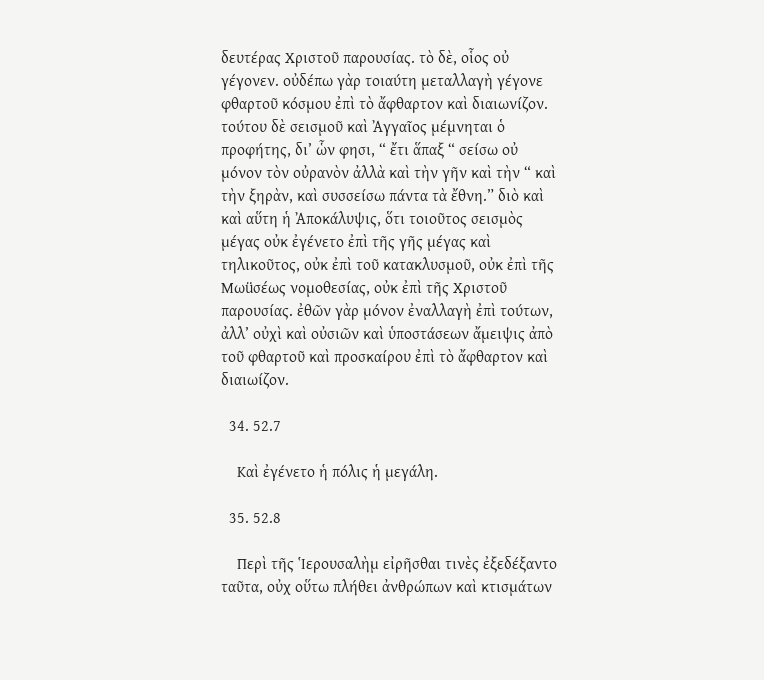δευτέρας Χριστοῦ παρουσίας. τὸ δὲ, οἷος οὐ γέγονεν. οὐδέπω γὰρ τοιαύτη μεταλλαγὴ γέγονε φθαρτοῦ κόσμου ἐπὶ τὸ ἄφθαρτον καὶ διαιωνίζον. τούτου δὲ σεισμοῦ καὶ Ἀγγαῖος μέμνηται ὁ προφήτης, δι’ ὧν φησι, “ ἔτι ἅπαξ “ σείσω οὐ μόνον τὸν οὐρανὸν ἀλλὰ καὶ τὴν γῆν καὶ τὴν “ καὶ τὴν ξηρὰν, καὶ συσσείσω πάντα τὰ ἔθνη.” διὸ καὶ καὶ αὕτη ἡ Ἀποκάλυψις, ὅτι τοιοῦτος σεισμὸς μέγας οὐκ ἐγένετο ἐπὶ τῆς γῆς μέγας καὶ τηλικοῦτος, οὐκ ἐπὶ τοῦ κατακλυσμοῦ, οὐκ ἐπὶ τῆς Μωüσέως νομοθεσίας, οὐκ ἐπὶ τῆς Χριστοῦ παρουσίας. ἐθῶν γὰρ μόνον ἐναλλαγὴ ἐπὶ τούτων, ἀλλ’ οὐχὶ καὶ οὐσιῶν καὶ ὑποστάσεων ἄμειψις ἀπὸ τοῦ φθαρτοῦ καὶ προσκαίρου ἐπὶ τὸ ἄφθαρτον καὶ διαιωίζον.

  34. 52.7

    Καὶ ἐγένετο ἡ πόλις ἡ μεγάλη.

  35. 52.8

    Περὶ τῆς Ἱερουσαλὴμ εἰρῆσθαι τινὲς ἐξεδέξαντο ταῦτα, οὐχ οὕτω πλήθει ἀνθρώπων καὶ κτισμάτων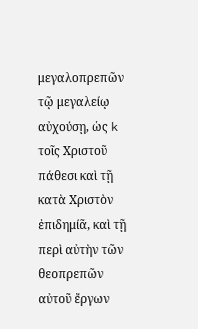μεγαλοπρεπῶν τῷ μεγαλείῳ αὐχούσῃ, ὡς k τοῖς Χριστοῦ πάθεσι καὶ τῇ κατὰ Χριστὸν ἐπιδημίᾶ, καὶ τῇ περὶ αὐτὴν τῶν θεοπρεπῶν αὐτοῦ ἔργων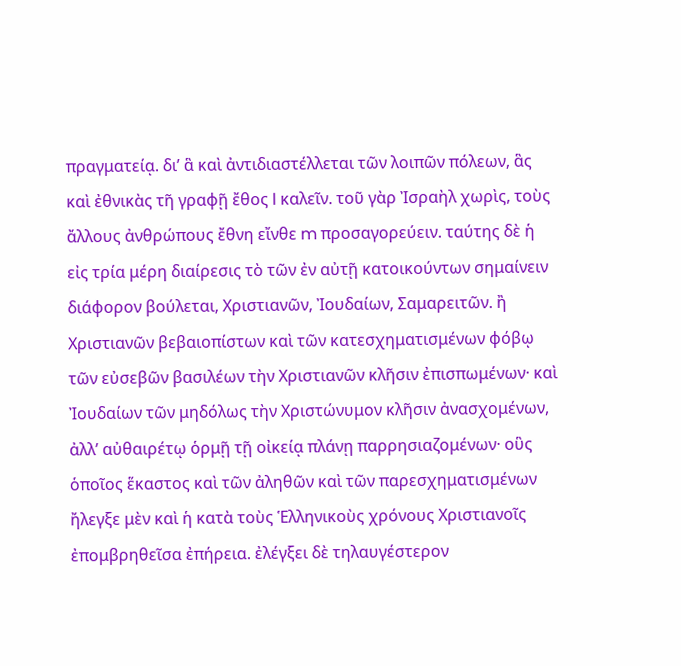πραγματείᾳ. δι’ ἃ καὶ ἀντιδιαστέλλεται τῶν λοιπῶν πόλεων, ἃς καὶ ἐθνικὰς τῆ γραφῇ ἔθος l καλεῖν. τοῦ γὰρ Ἰσραὴλ χωρὶς, τοὺς ἄλλους ἀνθρώπους ἔθνη εἴνθε m προσαγορεύειν. ταύτης δὲ ἡ εἰς τρία μέρη διαίρεσις τὸ τῶν ἐν αὐτῇ κατοικούντων σημαίνειν διάφορον βούλεται, Χριστιανῶν, Ἰουδαίων, Σαμαρειτῶν. ἢ Χριστιανῶν βεβαιοπίστων καὶ τῶν κατεσχηματισμένων φόβῳ τῶν εὐσεβῶν βασιλέων τὴν Χριστιανῶν κλῆσιν ἐπισπωμένων· καὶ Ἰουδαίων τῶν μηδόλως τὴν Χριστώνυμον κλῆσιν ἀνασχομένων, ἀλλ’ αὐθαιρέτῳ ὁρμῇ τῇ οἰκείᾳ πλάνῃ παρρησιαζομένων· οὓς ὁποῖος ἕκαστος καὶ τῶν ἀληθῶν καὶ τῶν παρεσχηματισμένων ἤλεγξε μὲν καὶ ἡ κατὰ τοὺς Ἑλληνικοὺς χρόνους Χριστιανοῖς ἐπομβρηθεῖσα ἐπήρεια. ἐλέγξει δὲ τηλαυγέστερον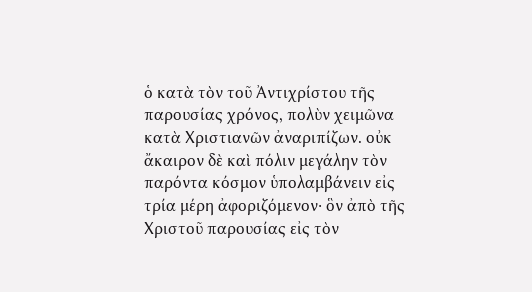ὁ κατὰ τὸν τοῦ Ἀντιχρίστου τῆς παρουσίας χρόνος, πολὺν χειμῶνα κατὰ Χριστιανῶν ἀναριπίζων. οὐκ ἄκαιρον δὲ καὶ πόλιν μεγάλην τὸν παρόντα κόσμον ὑπολαμβάνειν εἰς τρία μέρη ἀφοριζόμενον· ὃν ἀπὸ τῆς Χριστοῦ παρουσίας εἰς τὸν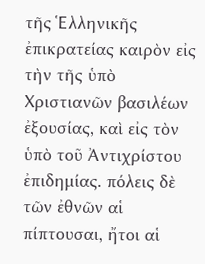τῆς Ἑλληνικῆς ἐπικρατείας καιρὸν εἰς τὴν τῆς ὑπὸ Χριστιανῶν βασιλέων ἐξουσίας, καὶ εἰς τὸν ὑπὸ τοῦ Ἀντιχρίστου ἐπιδημίας. πόλεις δὲ τῶν ἐθνῶν αἱ πίπτουσαι, ἤτοι αἱ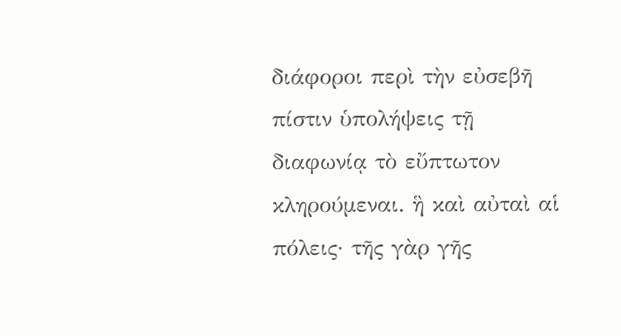διάφοροι περὶ τὴν εὐσεβῆ πίστιν ὑπολήψεις τῇ διαφωνίᾳ τὸ εὔπτωτον κληρούμεναι. ἣ καὶ αὐταὶ αἱ πόλεις· τῆς γὰρ γῆς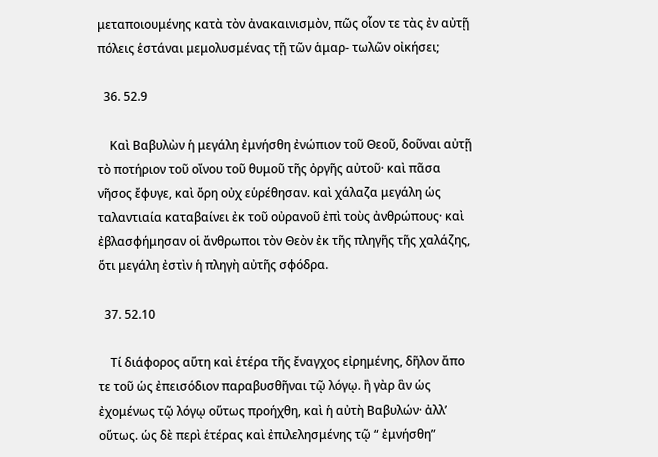μεταποιουμένης κατὰ τὸν ἀνακαινισμὸν, πῶς οἷον τε τὰς ἐν αὐτῇ πόλεις ἑστάναι μεμολυσμένας τῇ τῶν ἁμαρ- τωλῶν οἰκήσει;

  36. 52.9

    Καὶ Βαβυλὼν ἡ μεγάλη ἐμνήσθη ἐνώπιον τοῦ Θεοῦ, δοῦναι αὐτῇ τὸ ποτήριον τοῦ οἴνου τοῦ θυμοῦ τῆς ὀργῆς αὐτοῦ· καὶ πᾶσα νῆσος ἔφυγε, καὶ ὄρη οὐχ εὑρέθησαν. καὶ χάλαζα μεγάλη ὡς ταλαντιαία καταβαίνει ἐκ τοῦ οὐρανοῦ ἐπὶ τοὺς ἀνθρώπους· καὶ ἐβλασφήμησαν οἱ ἄνθρωποι τὸν Θεὸν ἐκ τῆς πληγῆς τῆς χαλάζης, ὅτι μεγάλη ἐστὶν ἡ πληγὴ αὐτῆς σφόδρα.

  37. 52.10

    Τί διάφορος αὕτη καὶ ἑτέρα τῆς ἔναγχος εἰρημένης, δῆλον ἄπο τε τοῦ ὡς ἐπεισόδιον παραβυσθῆναι τῷ λόγῳ. ἢ γὰρ ἃν ὡς ἐχομένως τῷ λόγῳ οὕτως προήχθη, καὶ ἡ αὐτὴ Βαβυλών· ἀλλ’ οὕτως. ὡς δὲ περὶ ἑτέρας καὶ ἐπιλελησμένης τῷ “ ἐμνήσθη”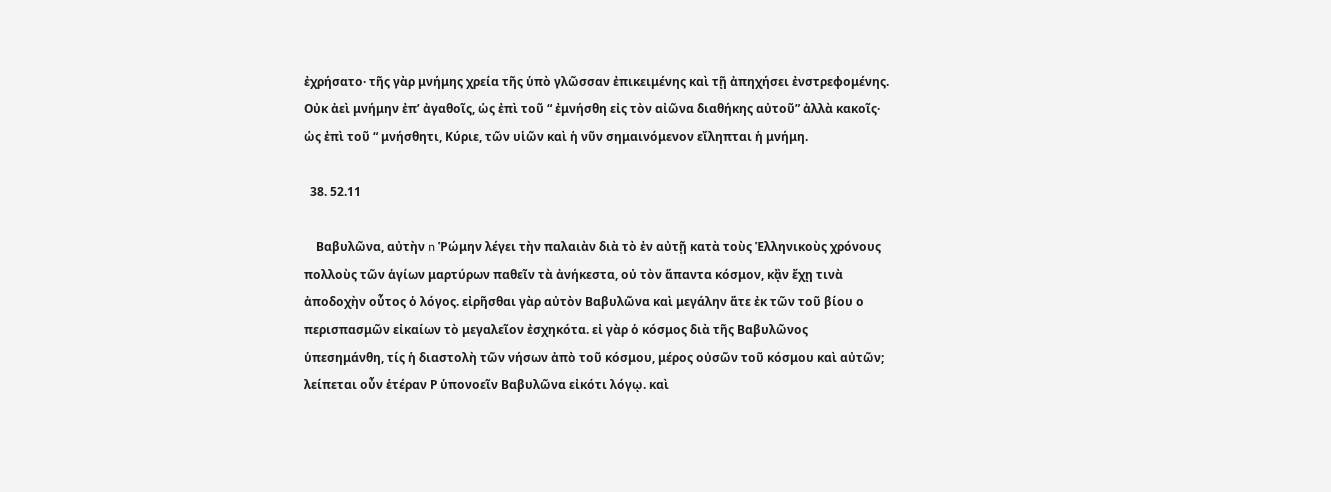ἐχρήσατο· τῆς γὰρ μνήμης χρεία τῆς ὑπὸ γλῶσσαν ἐπικειμένης καὶ τῇ ἀπηχήσει ἐνστρεφομένης. Οὐκ ἀεὶ μνήμην ἐπ’ ἀγαθοῖς, ὡς ἐπὶ τοῦ “ ἐμνήσθη εἰς τὸν αἰῶνα διαθήκης αὐτοῦ” ἀλλὰ κακοῖς· ὡς ἐπὶ τοῦ “ μνήσθητι, Κύριε, τῶν υἱῶν καὶ ἡ νῦν σημαινόμενον εἴληπται ἡ μνήμη.

  38. 52.11

    Βαβυλῶνα, αὐτὴν n Ῥώμην λέγει τὴν παλαιὰν διὰ τὸ ἐν αὐτῇ κατὰ τοὺς Ἑλληνικοὺς χρόνους πολλοὺς τῶν ἁγίων μαρτύρων παθεῖν τὰ ἀνήκεστα, οὐ τὸν ἅπαντα κόσμον, κᾂν ἔχῃ τινὰ ἀποδοχὴν οὗτος ὁ λόγος. εἰρῆσθαι γὰρ αὐτὸν Βαβυλῶνα καὶ μεγάλην ἅτε ἐκ τῶν τοῦ βίου ο περισπασμῶν εἰκαίων τὸ μεγαλεῖον ἐσχηκότα. εἰ γὰρ ὁ κόσμος διὰ τῆς Βαβυλῶνος ὑπεσημάνθη, τίς ἡ διαστολὴ τῶν νήσων ἀπὸ τοῦ κόσμου, μέρος οὐσῶν τοῦ κόσμου καὶ αὐτῶν; λείπεται οὖν ἑτέραν Ρ ὑπονοεῖν Βαβυλῶνα εἰκότι λόγῳ. καὶ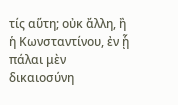τίς αὕτη; οὐκ ἄλλη, ἢ ἡ Κωνσταντίνου, ἐν ᾗ πάλαι μὲν δικαιοσύνη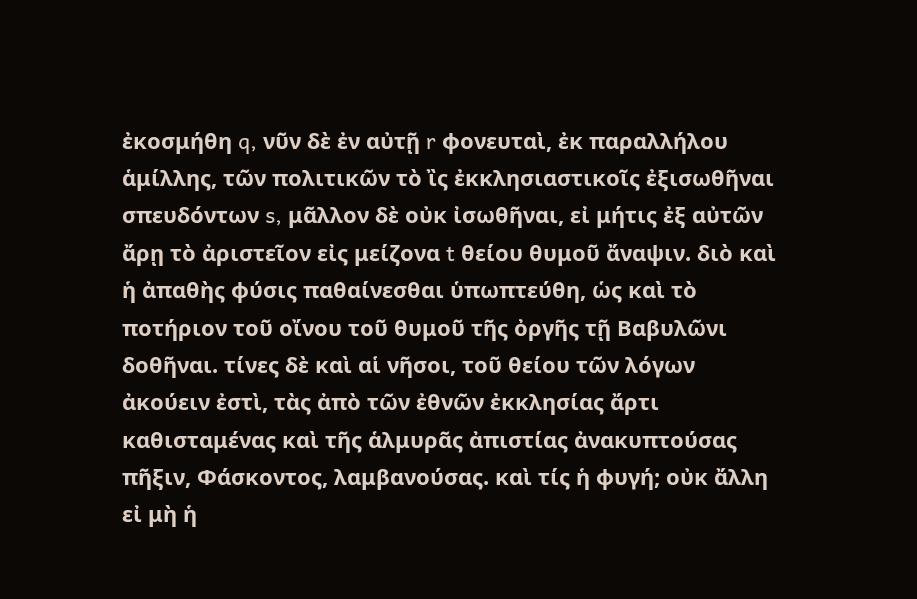ἐκοσμήθη q, νῦν δὲ ἐν αὐτῇ r φονευταὶ, ἐκ παραλλήλου ἁμίλλης, τῶν πολιτικῶν τὸ ἲς ἐκκλησιαστικοῖς ἐξισωθῆναι σπευδόντων s, μᾶλλον δὲ οὐκ ἰσωθῆναι, εἰ μήτις ἐξ αὐτῶν ἄρῃ τὸ ἀριστεῖον εἰς μείζονα t θείου θυμοῦ ἄναψιν. διὸ καὶ ἡ ἀπαθὴς φύσις παθαίνεσθαι ὑπωπτεύθη, ὡς καὶ τὸ ποτήριον τοῦ οἴνου τοῦ θυμοῦ τῆς ὀργῆς τῇ Βαβυλῶνι δοθῆναι. τίνες δὲ καὶ αἱ νῆσοι, τοῦ θείου τῶν λόγων ἀκούειν ἐστὶ, τὰς ἀπὸ τῶν ἐθνῶν ἐκκλησίας ἄρτι καθισταμένας καὶ τῆς ἁλμυρᾶς ἀπιστίας ἀνακυπτούσας πῆξιν, Φάσκοντος, λαμβανούσας. καὶ τίς ἡ φυγή; οὐκ ἄλλη εἰ μὴ ἡ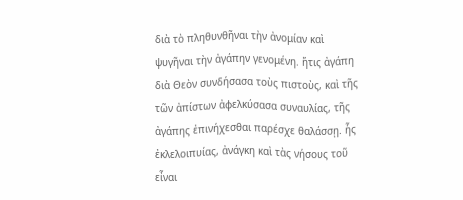διὰ τὸ πληθυνθῆναι τὴν ἀνομίαν καὶ ψυγῆναι τὴν ἀγάπην γενομένη. ἥτις ἀγάπη διὰ Θεὸν συνδήσασα τοὺς πιστοὺς, καὶ τῆς τῶν ἀπίστων ἀφελκύσασα συναυλίας, τῆς ἀγάπης ἐπινήχεσθαι παρέσχε θαλάσσῃ. ἧς ἐκλελοιπυίας, ἀνάγκη καὶ τὰς νήσους τοῦ εἶναι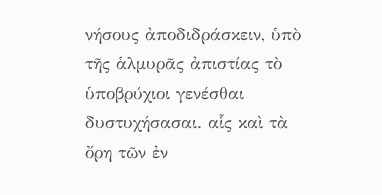νήσους ἀποδιδράσκειν, ὑπὸ τῆς ἁλμυρᾶς ἀπιστίας τὸ ὑποβρύχιοι γενέσθαι δυστυχήσασαι. αἷς καὶ τὰ ὄρη τῶν ἐν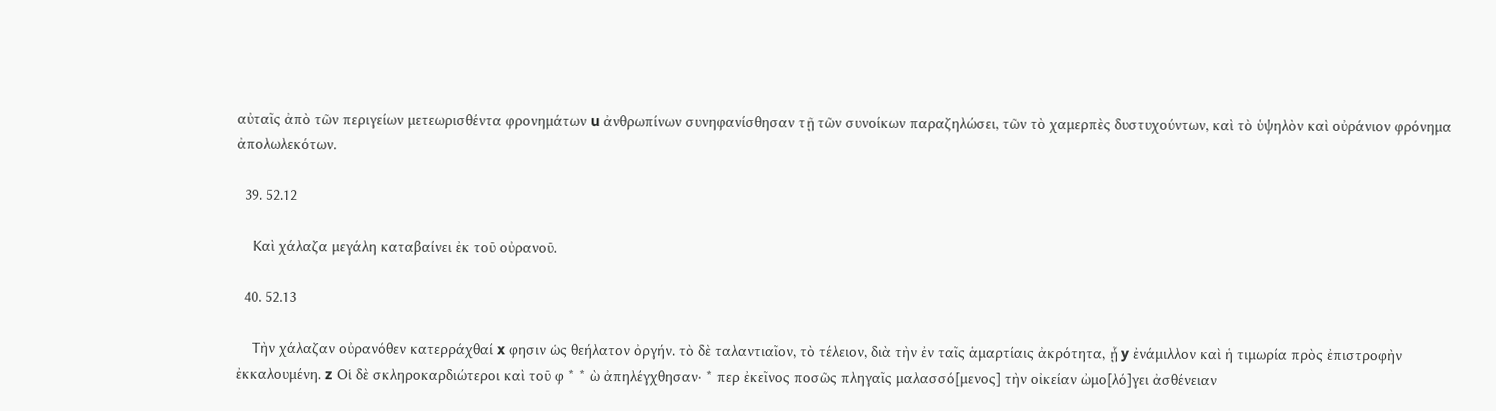αὐταῖς ἀπὸ τῶν περιγείων μετεωρισθέντα φρονημάτων u ἀνθρωπίνων συνηφανίσθησαν τῇ τῶν συνοίκων παραζηλώσει, τῶν τὸ χαμερπὲς δυστυχούντων, καὶ τὸ ὑψηλὸν καὶ οὐράνιον φρόνημα ἀπολωλεκότων.

  39. 52.12

    Καὶ χάλαζα μεγάλη καταβαίνει ἐκ τοῦ οὐρανοῦ.

  40. 52.13

    Τὴν χάλαζαν οὐρανόθεν κατερράχθαί x φησιν ὡς θεήλατον ὀργήν. τὸ δὲ ταλαντιαῖον, τὸ τέλειον, διὰ τὴν ἐν ταῖς ἁμαρτίαις ἀκρότητα, ᾗ y ἐνάμιλλον καὶ ἡ τιμωρία πρὸς ἐπιστροφὴν ἐκκαλουμένη. z Οἱ δὲ σκληροκαρδιώτεροι καὶ τοῦ φ * * ὼ ἀπηλέγχθησαν· * περ ἐκεῖνος ποσῶς πληγαῖς μαλασσό[μενος] τὴν οἰκείαν ὠμο[λό]γει ἀσθένειαν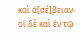καὶ ἀ[σέ]βειαν· οἱ δὲ καὶ ἐν τῷ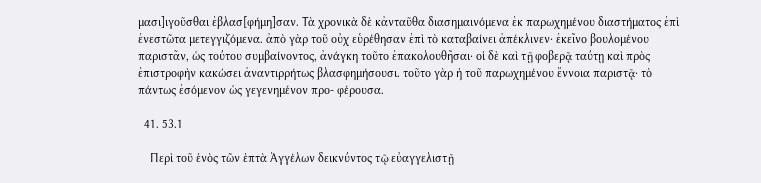μασι]ιγοῦσθαι ἐβλασ[φήμη]σαν. Τὰ χρονικὰ δὲ κἀνταῦθα διασημαινόμενα ἐκ παρωχημένου διαστήματος ἐπὶ ἐνεστῶτα μετεγγιζόμενα. ἀπὸ γὰρ τοῦ οὐχ εὑρέθησαν ἐπὶ τὸ καταβαίνει ἀπέκλινεν· ἐκεῖνο βουλομένου παριστᾶν, ὡς τούτου συμβαίνοντος, ἀνάγκη τοῦτο ἐπακολουθῆσαι· οἱ δὲ καὶ τῇ φοβερᾷ ταύτῃ καὶ πρὸς ἐπιστροφὴν κακώσει ἀναντιρρήτως βλασφημήσουσι. τοῦτο γὰρ ἡ τοῦ παρωχημένου ἔννοια παριστᾷ· τὸ πάντως ἐσόμενον ὡς γεγενημένον προ- φέρουσα.

  41. 53.1

    Περὶ τοῦ ἑνὸς τῶν ἑπτὰ Ἀγγέλων δεικνύντος τῷ εὐαγγελιστῇ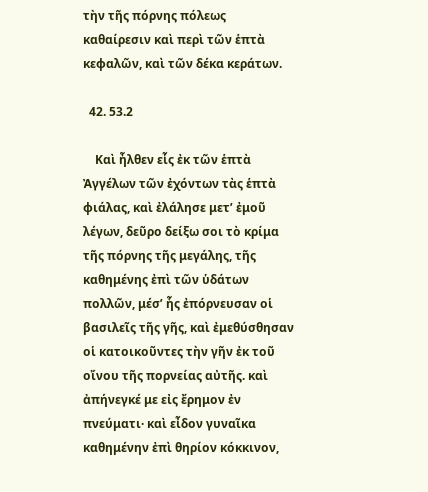τὴν τῆς πόρνης πόλεως καθαίρεσιν καὶ περὶ τῶν ἑπτὰ κεφαλῶν, καὶ τῶν δέκα κεράτων.

  42. 53.2

    Καὶ ἦλθεν εἷς ἐκ τῶν ἑπτὰ Ἀγγέλων τῶν ἐχόντων τὰς ἑπτὰ φιάλας, καὶ ἐλάλησε μετ’ ἐμοῦ λέγων, δεῦρο δείξω σοι τὸ κρίμα τῆς πόρνης τῆς μεγάλης, τῆς καθημένης ἐπὶ τῶν ὑδάτων πολλῶν, μέσ’ ἧς ἐπόρνευσαν οἱ βασιλεῖς τῆς γῆς, καὶ ἐμεθύσθησαν οἱ κατοικοῦντες τὴν γῆν ἐκ τοῦ οἴνου τῆς πορνείας αὐτῆς. καὶ ἀπήνεγκέ με εἰς ἔρημον ἐν πνεύματι· καὶ εἶδον γυναῖκα καθημένην ἐπὶ θηρίον κόκκινον,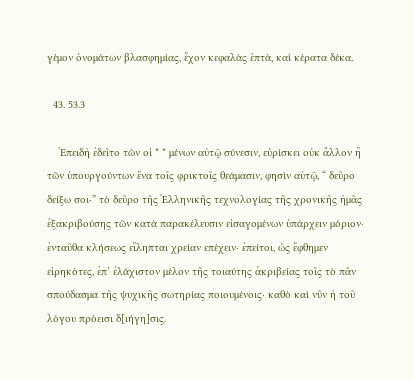γέμον ὀνομάτων βλασφημίας, ἔχον κεφαλὰς ἑπτὰ, καὶ κέρατα δέκα.

  43. 53.3

    Ἐπειδὴ ἐδεῖτο τῶν οἱ * * μένων αὐτῷ σύνεσιν, εὑρίσκει οὐκ ἄλλον ἢ τῶν ὑπουργούντων ἕνα τοῖς φρικτοῖς θεάμασιν, φησὶν αὐτῷ, “ δεῦρο δείξω σοι·” τὸ δεῦρο τῆς Ἑλληνικῆς τεχνολογίας τῆς χρονικῆς ἡμᾶς ἐξακριβούσης τῶν κατὰ παρακέλευσιν εἰσαγομένων ὑπάρχειν μόριον· ἐνταῦθα κλήσεως εἴληπται χρείαν επέχειν· ἐπείτοι, ὡς ἔφθημεν εἰρηκότες, ἐπ’ ἐλάχιστον μέλον τῆς τοιαύτης ἀκριβείας τοῖς τὸ πᾶν σπούδασμα τῆς ψυχικῆς σωτηρίας ποιουμένοις· καθὸ καὶ νῦν ἡ τοῦ λόγου πρόεισι δ[ιήγη]σις.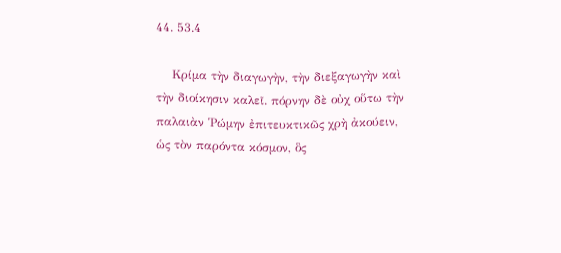44. 53.4

    Κρίμα τὴν διαγωγὴν, τὴν διεξαγωγὴν καὶ τὴν διοίκησιν καλεῖ. πόρνην δὲ οὐχ οὕτω τὴν παλαιὰν Ῥώμην ἐπιτευκτικῶς χρὴ ἀκούειν, ὡς τὸν παρόντα κόσμον, ὃς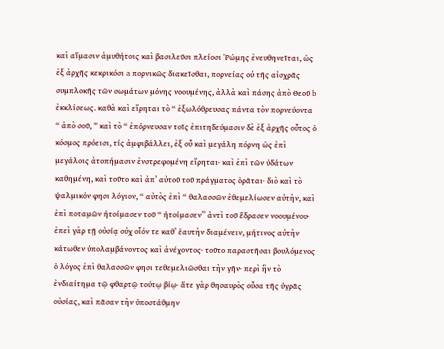καὶ αἵμασιν ἀμυθήτοις καὶ βασιλεῦσι πλείοσι Ῥώμης ἐνευθηνεῖται, ὡς ἐξ ἀρχῆς κεκρικόσι a πορνικῶς διακεῖσθαι, πορνείας οὐ τῆς αἰσχρᾶς συμπλοκῆς τῶν σωμάτων μόνης νοουμένης, ἀλλὰ καὶ πάσης ἀπὸ Θεοῦ b ἐκκλίσεως. καθὰ καὶ εἴρηται τὸ “ ἐξωλόθρευσας πάντα τὸν πορνεύοντα “ ἀπὸ σοῦ, ” καὶ τὸ “ ἐπόρνευσαν τοῖς ἐπιτηδεύμασιν δὲ ἐξ ἀρχῆς οὗτος ὁ κόσμος πρόεισι, τίς ἀμφιβάλλει, ἐξ οὗ καὶ μεγάλη πόρνη ὡς ἐπὶ μεγάλοις ἀτοπήμασιν ἐνστρεφομένη εἴρηται· καὶ ἐπὶ τῶν ὑδάτων καθημένη, καὶ τοῦτο καὶ ἀπ’ αὐτοῦ τοῦ πράγματος ὁρᾶται· διὸ καὶ τὸ ψαλμικόν φησι λόγιον, “ αὐτὸς ἐπὶ “ θαλασσῶν ἐθεμελίωσεν αὐτὴν, καὶ ἐπὶ ποταμῶν ἡτοίμασεν τοῦ “ ἡτοίμασεν’’ ἀντὶ τοῦ ἕδρασεν νοουμένου· ἐπεὶ γὰρ τῇ οὐσίᾳ οὐχ οἷόν τε καθ’ ἑαυτὴν διαμένειν, μήτινος αὐτὴν κάτωθεν ὑπολαμβάνοντος καὶ ἀνέχοντος· τοῦτο παραστῆσαι βουλόμενος ὁ λόγος ἐπὶ θαλασσῶν φησι τεθεμελιῶσθαι τὴν γῆν· περὶ ἣν τὸ ἐνδιαίτημα τῷ φθαρτῷ τούτῳ βίῳ· ἅτε γὰρ θησαυρὸς οὖσα τῆς ὑγρᾶς οὐσίας, καὶ πᾶσαν τὴν ὑποστάθμην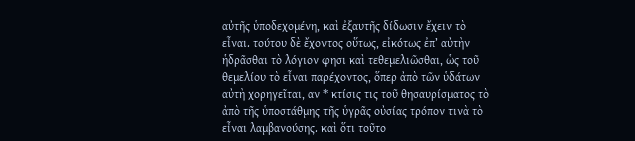αὐτῆς ὑποδεχομένη, καὶ ἐξαυτῆς δίδωσιν ἔχειν τὸ εἶναι. τούτου δὲ ἔχοντος οὕτως, εἰκότως ἐπ’ αὐτὴν ἡδρᾶσθαι τὸ λόγιον φησι καὶ τεθεμελιῶσθαι, ὡς τοῦ θεμελίου τὸ εἶναι παρέχοντος, ὅπερ ἀπὸ τῶν ὑδάτων αὐτὴ χορηγεῖται, αν * κτίσις τις τοῦ θησαυρίσματος τὸ ἀπὸ τῆς ὑποστάθμης τῆς ὑγρᾶς οὐσίας τρόπον τινὰ τὸ εἶναι λαμβανούσης. καὶ ὅτι τοῦτο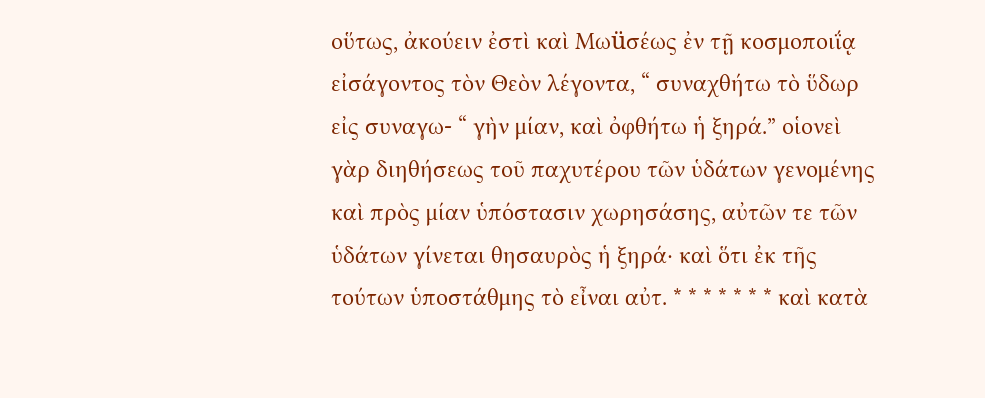οὕτως, ἀκούειν ἐστὶ καὶ Μωüσέως ἐν τῇ κοσμοποιΐᾳ εἰσάγοντος τὸν Θεὸν λέγοντα, “ συναχθήτω τὸ ὕδωρ εἰς συναγω- “ γὴν μίαν, καὶ ὀφθήτω ἡ ξηρά.” οἱονεὶ γὰρ διηθήσεως τοῦ παχυτέρου τῶν ὑδάτων γενομένης καὶ πρὸς μίαν ὑπόστασιν χωρησάσης, αὐτῶν τε τῶν ὑδάτων γίνεται θησαυρὸς ἡ ξηρά· καὶ ὅτι ἐκ τῆς τούτων ὑποστάθμης τὸ εἶναι αὐτ. * * * * * * * καὶ κατὰ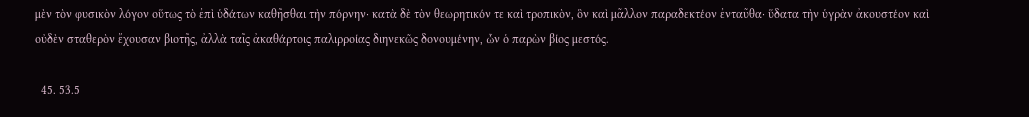μὲν τὸν φυσικὸν λόγον οὕτως τὸ ἐπὶ ὑδάτων καθῆσθαι τὴν πόρνην· κατὰ δὲ τὸν θεωρητικόν τε καὶ τροπικὸν, ὃν καὶ μᾶλλον παραδεκτέον ἐνταῦθα· ὕδατα τὴν ὑγρὰν ἀκουστέον καὶ οὐδὲν σταθερὸν ἔχουσαν βιοτῆς, ἀλλὰ ταῖς ἀκαθάρτοις παλιρροίας διηνεκῶς δονουμένην, ὧν ὁ παρὼν βίος μεστός.

  45. 53.5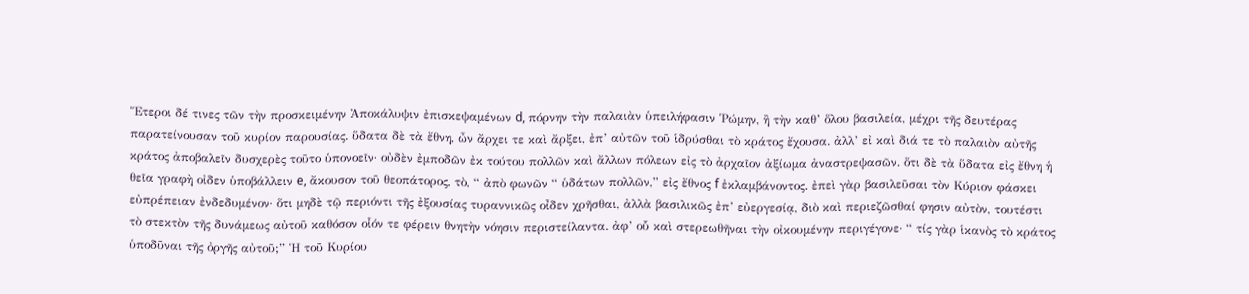Ἕτεροι δέ τινες τῶν τὴν προσκειμένην Ἀποκάλυψιν ἐπισκεψαμένων d, πόρνην τὴν παλαιὰν ὑπειλήφασιν Ῥώμην, ἢ τὴν καθ’ ὅλου βασιλεία, μέχρι τῆς δευτέρας παρατείνουσαν τοῦ κυρίον παρουσίας. ὕδατα δὲ τὰ ἔθνη, ὦν ἄρχει τε καὶ ἄρξει, ἐπ’ αὐτῶν τοῦ ἱδρύσθαι τὸ κράτος ἔχουσα. ἀλλ’ εἰ καὶ διά τε τὸ παλαιὸν αὐτῆς κράτος ἀποβαλεῖν δυσχερὲς τοῦτο ὑπονοεῖν· οὐδὲν ἐμποδῶν ἐκ τούτου πολλῶν καὶ ἄλλων πόλεων εἰς τὸ ἀρχαῖον ἀξίωμα ἀναστρεψασῶν. ὅτι δὲ τὰ ὕδατα εἰς ἔθνη ἡ θεῖα γραφὴ οἰδεν ὑποβάλλειν e, ἄκουσον τοῦ θεοπάτορος, τὸ, “ ἀπὸ φωνῶν “ ὑδάτων πολλῶν,” εἰς ἔθνος f ἐκλαμβάνοντος. ἐπεὶ γὰρ βασιλεῦσαι τὸν Κύριον φάσκει εὐπρέπειαν ἐνδεδυμένον· ὅτι μηδὲ τῷ περιόντι τῆς ἐξουσίας τυραννικῶς οἶδεν χρῆσθαι, ἀλλὰ βασιλικῶς ἐπ’ εὐεργεσίᾳ, διὸ καὶ περιεζῶσθαί φησιν αὐτὸν, τουτέστι τὸ στεκτὸν τῆς δυνάμεως αὐτοῦ καθόσον οἷόν τε φέρειν θνητὴν νόησιν περιστείλαντα. ἀφ’ οὗ καὶ στερεωθῆναι τὴν οἰκουμένην περιγέγονε· “ τίς γὰρ ἱκανὸς τὸ κράτος ὑποδῦναι τῆς ὀργῆς αὐτοῦ;” Ἡ τοῦ Κυρίου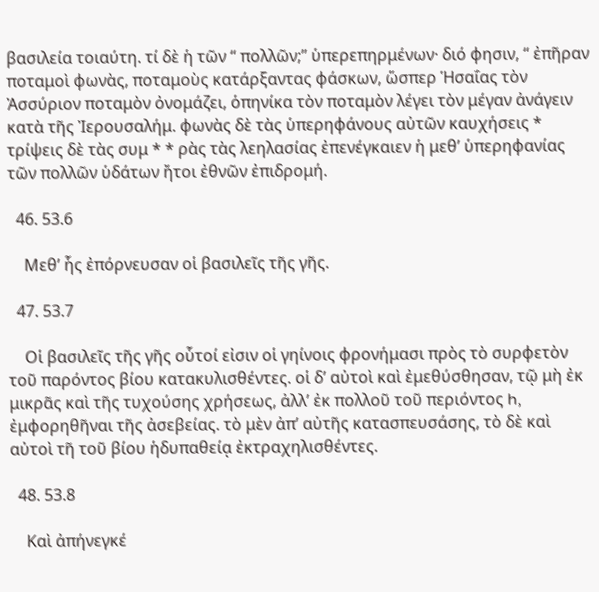βασιλεία τοιαύτη. τί δὲ ἡ τῶν “ πολλῶν;” ὑπερεπηρμένων· διό φησιν, “ ἐπῆραν ποταμοὶ φωνὰς, ποταμοὺς κατάρξαντας φάσκων, ὥσπερ Ἡσαΐας τὸν Ἀσσύριον ποταμὸν ὀνομάζει, ὁπηνίκα τὸν ποταμὸν λέγει τὸν μέγαν ἀνάγειν κατὰ τῆς Ἰερουσαλήμ. φωνὰς δὲ τὰς ὑπερηφάνους αὐτῶν καυχήσεις * τρίψεις δὲ τὰς συμ * * ρὰς τὰς λεηλασίας ἐπενέγκαιεν ἡ μεθ’ ὑπερηφανίας τῶν πολλῶν ὑδάτων ἤτοι ἐθνῶν ἐπιδρομή.

  46. 53.6

    Μεθ’ ἧς ἐπόρνευσαν οἱ βασιλεῖς τῆς γῆς.

  47. 53.7

    Οἱ βασιλεῖς τῆς γῆς οὗτοί εἰσιν οἱ γηίνοις φρονήμασι πρὸς τὸ συρφετὸν τοῦ παρόντος βίου κατακυλισθέντες. οἱ δ’ αὐτοὶ καὶ ἐμεθύσθησαν, τῷ μὴ ἐκ μικρᾶς καὶ τῆς τυχούσης χρήσεως, ἀλλ’ ἐκ πολλοῦ τοῦ περιόντος h, ἐμφορηθῆναι τῆς ἀσεβείας. τὸ μὲν ἀπ’ αὐτῆς κατασπευσάσης, τὸ δὲ καὶ αὐτοὶ τῆ τοῦ βίου ἡδυπαθείᾳ ἐκτραχηλισθέντες.

  48. 53.8

    Καὶ ἀπήνεγκέ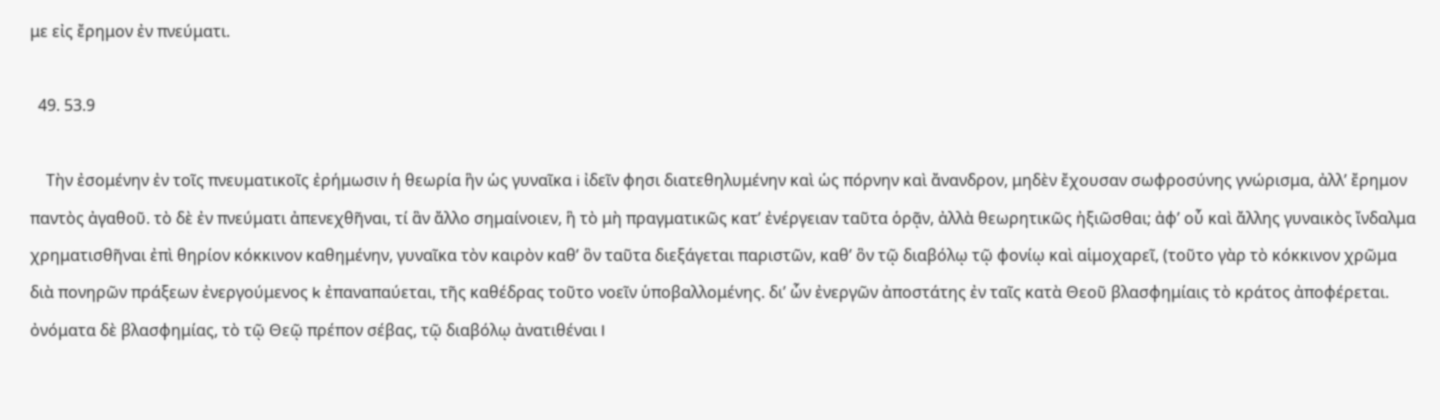με εἰς ἔρημον ἐν πνεύματι.

  49. 53.9

    Τὴν ἐσομένην ἐν τοῖς πνευματικοῖς ἐρήμωσιν ἡ θεωρία ἣν ὡς γυναῖκα i ἰδεῖν φησι διατεθηλυμένην καὶ ὡς πόρνην καὶ ἄνανδρον, μηδὲν ἔχουσαν σωφροσύνης γνώρισμα, ἀλλ’ ἔρημον παντὸς ἀγαθοῦ. τὸ δὲ ἐν πνεύματι ἀπενεχθῆναι, τί ἃν ἄλλο σημαίνοιεν, ἣ τὸ μὴ πραγματικῶς κατ’ ἐνέργειαν ταῦτα ὁρᾷν, ἀλλὰ θεωρητικῶς ἠξιῶσθαι; ἀφ’ οὗ καὶ ἄλλης γυναικὸς ἴνδαλμα χρηματισθῆναι ἐπὶ θηρίον κόκκινον καθημένην, γυναῖκα τὸν καιρὸν καθ’ ὃν ταῦτα διεξάγεται παριστῶν, καθ’ ὃν τῷ διαβόλῳ τῷ φονίῳ καὶ αἱμοχαρεῖ, (τοῦτο γὰρ τὸ κόκκινον χρῶμα διὰ πονηρῶν πράξεων ἐνεργούμενος k ἐπαναπαύεται, τῆς καθέδρας τοῦτο νοεῖν ὑποβαλλομένης. δι’ ὧν ἐνεργῶν ἀποστάτης ἐν ταῖς κατὰ Θεοῦ βλασφημίαις τὸ κράτος ἀποφέρεται. ὀνόματα δὲ βλασφημίας, τὸ τῷ Θεῷ πρέπον σέβας, τῷ διαβόλῳ ἀνατιθέναι l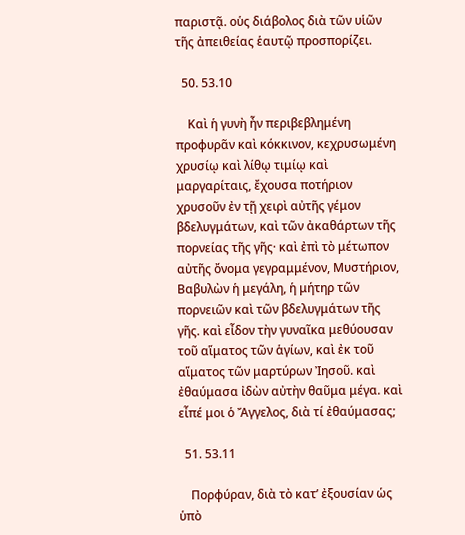παριστᾷ. οὑς διάβολος διὰ τῶν υἱῶν τῆς ἀπειθείας ἑαυτῷ προσπορίζει.

  50. 53.10

    Καὶ ἡ γυνὴ ἦν περιβεβλημένη προφυρᾶν καὶ κόκκινον, κεχρυσωμένη χρυσίῳ καὶ λίθῳ τιμίῳ καὶ μαργαρίταις, ἔχουσα ποτήριον χρυσοῦν ἐν τῇ χειρὶ αὐτῆς γέμον βδελυγμάτων, καὶ τῶν ἀκαθάρτων τῆς πορνείας τῆς γῆς· καὶ ἐπὶ τὸ μέτωπον αὐτῆς ὄνομα γεγραμμένον, Μυστήριον, Βαβυλὼν ἡ μεγάλη, ἡ μήτηρ τῶν πορνειῶν καὶ τῶν βδελυγμάτων τῆς γῆς. καὶ εἶδον τὴν γυναῖκα μεθύουσαν τοῦ αἵματος τῶν ἁγίων, καὶ ἐκ τοῦ αἵματος τῶν μαρτύρων Ἰησοῦ. καὶ ἐθαύμασα ἰδὼν αὐτὴν θαῦμα μέγα. καὶ εἶπέ μοι ὁ Ἄγγελος, διὰ τί ἐθαύμασας;

  51. 53.11

    Πορφύραν, διὰ τὸ κατ’ ἐξουσίαν ὡς ὑπὸ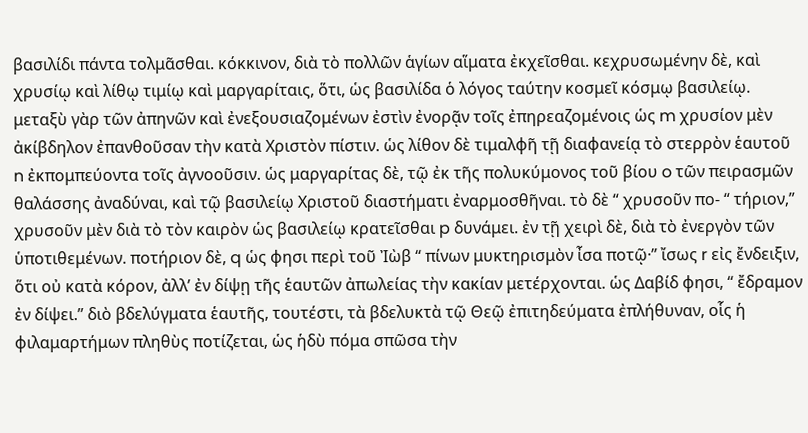βασιλίδι πάντα τολμᾶσθαι. κόκκινον, διὰ τὸ πολλῶν ἁγίων αἵματα ἐκχεῖσθαι. κεχρυσωμένην δὲ, καὶ χρυσίῳ καὶ λίθῳ τιμίῳ καὶ μαργαρίταις, ὅτι, ὡς βασιλίδα ὁ λόγος ταύτην κοσμεῖ κόσμῳ βασιλείῳ. μεταξὺ γὰρ τῶν ἀπηνῶν καὶ ἐνεξουσιαζομένων ἐστὶν ἐνορᾷν τοῖς ἐπηρεαζομένοις ὡς m χρυσίον μὲν ἀκίβδηλον ἐπανθοῦσαν τὴν κατὰ Χριστὸν πίστιν. ὡς λίθον δὲ τιμαλφῆ τῇ διαφανείᾳ τὸ στερρὸν ἑαυτοῦ n ἐκπομπεύοντα τοῖς ἀγνοοῦσιν. ὡς μαργαρίτας δὲ, τῷ ἐκ τῆς πολυκύμονος τοῦ βίου o τῶν πειρασμῶν θαλάσσης ἀναδύναι, καὶ τῷ βασιλείῳ Χριστοῦ διαστήματι ἐναρμοσθῆναι. τὸ δὲ “ χρυσοῦν πο- “ τήριον,” χρυσοῦν μὲν διὰ τὸ τὸν καιρὸν ὡς βασιλείῳ κρατεῖσθαι p δυνάμει. ἐν τῇ χειρὶ δὲ, διὰ τὸ ἐνεργὸν τῶν ὑποτιθεμένων. ποτήριον δὲ, q ὡς φησι περὶ τοῦ Ἰὼβ “ πίνων μυκτηρισμὸν ἶσα ποτῷ·” ἴσως r εἰς ἔνδειξιν, ὅτι οὐ κατὰ κόρον, ἀλλ’ ἐν δίψῃ τῆς ἑαυτῶν ἀπωλείας τὴν κακίαν μετέρχονται. ὡς Δαβίδ φησι, “ ἔδραμον ἐν δίψει.” διὸ βδελύγματα ἑαυτῆς, τουτέστι, τὰ βδελυκτὰ τῷ Θεῷ ἐπιτηδεύματα ἐπλήθυναν, οἷς ἡ φιλαμαρτήμων πληθὺς ποτίζεται, ὡς ἡδὺ πόμα σπῶσα τὴν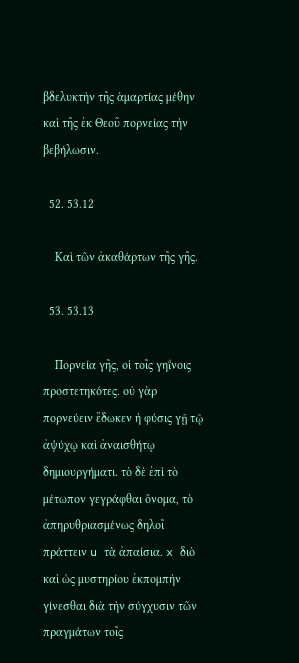βδελυκτὴν τῆς ἁμαρτίας μέθην καὶ τῆς ἐκ Θεοῦ πορνείας τὴν βεβήλωσιν.

  52. 53.12

    Καὶ τῶν ἀκαθάρτων τῆς γῆς.

  53. 53.13

    Πορνεία γῆς, οἱ τοῖς γηΐνοις προστετηκότες. οὐ γὰρ πορνεύειν ἔδωκεν ἡ φύσις γῇ τῷ ἀψύχῳ καὶ ἀναισθήτῳ δημιουργήματι. τὸ δὲ ἐπὶ τὸ μέτωπον γεγράφθαι ὄνομα, τὸ ἀπηρυθριασμένως δηλοῖ πράττειν u τὰ ἀπαίσια. x διὸ καὶ ὡς μυστηρίου ἐκπομπὴν γίνεσθαι διὰ τὴν σύγχυσιν τῶν πραγμάτων τοῖς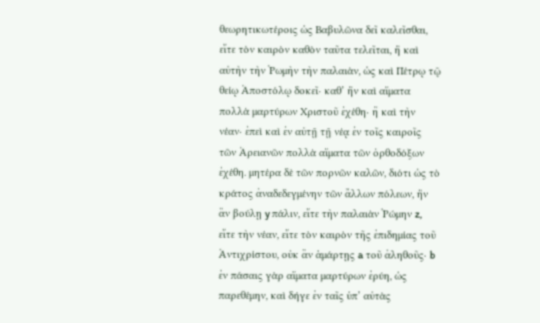θεωρητικωτέροις ὡς Βαβυλῶνα δεῖ καλεῖσθαι, εἴτε τὸν καιρὸν καθὸν ταῦτα τελεῖται, ἣ καὶ αὐτὴν τὴν Ῥωμὴν τὴν παλαιὰν, ὡς καὶ Πέτρῳ τῷ θείῳ Ἀποστόλῳ δοκεῖ· καθ’ ἣν καὶ αἵματα πολλὰ μαρτύρων Χριστοῦ ἐχέθη· ἢ καὶ τὴν νέαν· ἐπεὶ καὶ ἐν αὐτῇ τῇ νέᾳ ἐν τοῖς καιροῖς τῶν Ἀρειανῶν πολλὰ αἵματα τῶν ὀρθοδόξων ἐχέθη. μητέρα δὲ τῶν πορνῶν καλῶν, διότι ὡς τὸ κράτος ἀναδεδεγμένην τῶν ἄλλων πόλεων, ἣν ἂν βούλῃ y πάλιν, εἴτε τὴν παλαιὰν Ῥώμην z, εἴτε τὴν νέαν, εἴτε τὸν καιρὸν τῆς ἐπιδημίας τοῦ Ἀντιχρίστου, οὐκ ἂν ἁμάρτῃς a τοῦ ἀληθοῦς· b ἐν πάσαις γὰρ αἵματα μαρτύρων ἐρύη, ὡς παρεθέμην, καὶ δήγε ἐν ταῖς ὑπ’ αὐτὰς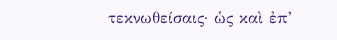τεκνωθείσαις· ὡς καὶ ἐπ’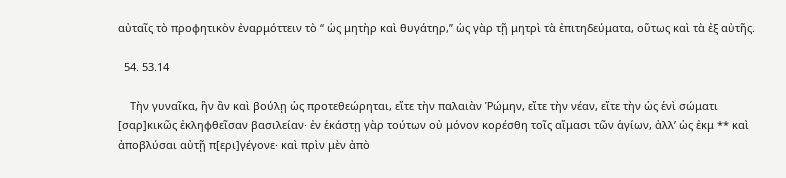αὐταῖς τὸ προφητικὸν ἐναρμόττειν τὸ “ ὡς μητὴρ καὶ θυγάτηρ,” ὡς γὰρ τῇ μητρὶ τὰ ἐπιτηδεύματα, οὕτως καὶ τὰ ἐξ αὐτῆς.

  54. 53.14

    Τὴν γυναῖκα, ἣν ἂν καὶ βούλῃ ὡς προτεθεώρηται, εἴτε τὴν παλαιὰν Ῥώμην, εἴτε τὴν νέαν, εἴτε τὴν ὡς ἑνὶ σώματι [σαρ]κικῶς ἐκληφθεῖσαν βασιλείαν· ἐν ἑκάστῃ γὰρ τούτων οὐ μόνον κορέσθη τοῖς αἵμασι τῶν ἁγίων, ἀλλ’ ὡς ἐκμ ** καὶ ἀποβλύσαι αὐτῇ π[ερι]γέγονε· καὶ πρὶν μὲν ἀπὸ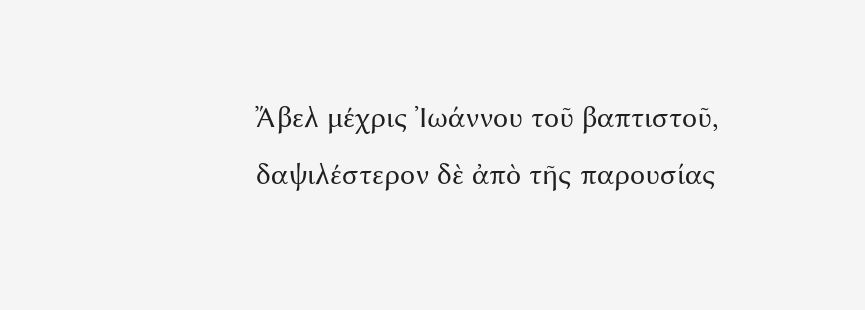Ἄβελ μέχρις Ἰωάννου τοῦ βαπτιστοῦ, δαψιλέστερον δὲ ἀπὸ τῆς παρουσίας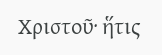Χριστοῦ· ἥτις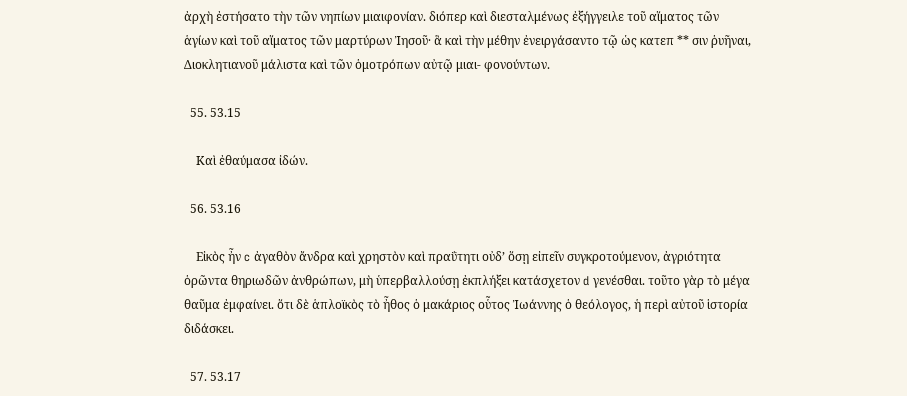ἀρχὴ ἐστήσατο τὴν τῶν νηπίων μιαιφονίαν. διόπερ καὶ διεσταλμένως ἐξήγγειλε τοῦ αἵματος τῶν ἁγίων καὶ τοῦ αἵματος τῶν μαρτύρων Ἰησοῦ· ἃ καὶ τὴν μέθην ἐνειργάσαντο τῷ ὡς κατεπ ** σιν ῥυῆναι, Διοκλητιανοῦ μάλιστα καὶ τῶν ὁμοτρόπων αὐτῷ μιαι- φονούντων.

  55. 53.15

    Καὶ ἐθαύμασα ἰδών.

  56. 53.16

    Εἰκὸς ἦν c ἀγαθὸν ἄνδρα καὶ χρηστὸν καὶ πραΰτητι οὐδ’ ὅσῃ εἰπεῖν συγκροτούμενον, ἀγριότητα ὁρῶντα θηριωδῶν ἀνθρώπων, μὴ ὑπερβαλλούσῃ ἐκπλήξει κατάσχετον d γενέσθαι. τοῦτο γὰρ τὸ μέγα θαῦμα ἐμφαίνει. ὅτι δὲ ἁπλοϊκὸς τὸ ἦθος ὁ μακάριος οὗτος Ἰωάννης ὁ θεόλογος, ἡ περὶ αὐτοῦ ἱστορία διδάσκει.

  57. 53.17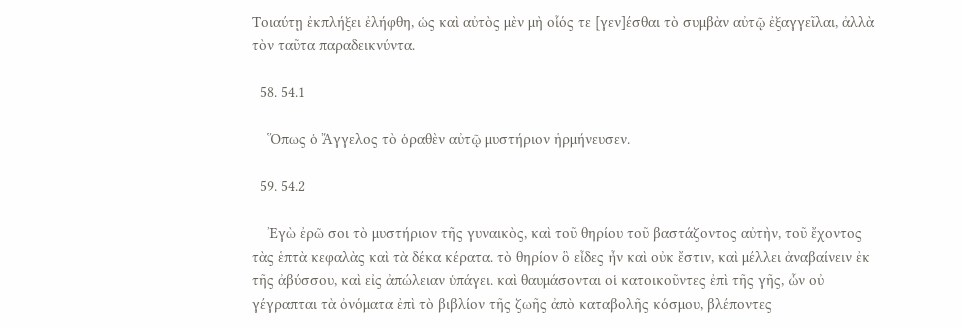Τοιαύτῃ ἐκπλήξει ἐλήφθη, ὡς καὶ αὐτὸς μὲν μὴ οἷός τε [γεν]έσθαι τὸ συμβὰν αὐτῷ ἐξαγγεῖλαι, ἀλλὰ τὸν ταῦτα παραδεικνύντα.

  58. 54.1

    Ὅπως ὁ Ἄγγελος τὸ ὁραθὲν αὐτῷ μυστήριον ἡρμήνευσεν.

  59. 54.2

    Ἐγὼ ἐρῶ σοι τὸ μυστήριον τῆς γυναικὸς, καὶ τοῦ θηρίου τοῦ βαστάζοντος αὐτὴν, τοῦ ἔχοντος τὰς ἑπτὰ κεφαλὰς καὶ τὰ δέκα κέρατα. τὸ θηρίον ὃ εἶδες ἦν καὶ οὐκ ἔστιν, καὶ μέλλει ἀναβαίνειν ἐκ τῆς ἀβύσσου, καὶ εἰς ἀπώλειαν ὑπάγει. καὶ θαυμάσονται οἱ κατοικοῦντες ἐπὶ τῆς γῆς, ὧν οὐ γέγραπται τὰ ὀνόματα ἐπὶ τὸ βιβλίον τῆς ζωῆς ἀπὸ καταβολῆς κόσμου, βλέποντες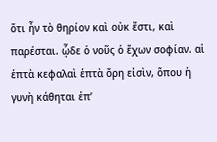ὅτι ἦν τὸ θηρίον καὶ οὐκ ἔστι, καὶ παρέσται. ᾧδε ὁ νοῦς ὁ ἔχων σοφίαν. αἱ ἑπτὰ κεφαλαὶ ἑπτὰ ὄρη εἰσὶν, ὅπου ἡ γυνὴ κάθηται ἐπ’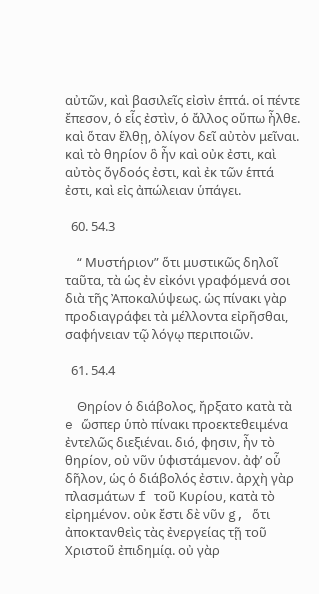αὐτῶν, καὶ βασιλεῖς εἰσὶν ἑπτά. οἱ πέντε ἔπεσον, ὁ εἷς ἐστὶν, ὁ ἄλλος οὔπω ἦλθε. καὶ ὅταν ἔλθῃ, ὀλίγον δεῖ αὐτὸν μεῖναι. καὶ τὸ θηρίον ὃ ἦν καὶ οὐκ ἐστι, καὶ αὐτὸς ὄγδοός ἐστι, καὶ ἐκ τῶν ἑπτά ἐστι, καὶ εἰς ἀπώλειαν ὑπάγει.

  60. 54.3

    “ Μυστήριον” ὅτι μυστικῶς δηλοῖ ταῦτα, τὰ ὡς ἐν εἰκόνι γραφόμενά σοι διὰ τῆς Ἀποκαλύψεως. ὡς πίνακι γὰρ προδιαγράφει τὰ μέλλοντα εἰρῆσθαι, σαφήνειαν τῷ λόγῳ περιποιῶν.

  61. 54.4

    Θηρίον ὁ διάβολος, ἤρξατο κατὰ τὰ e ὥσπερ ὑπὸ πίνακι προεκτεθειμένα ἐντελῶς διεξιέναι. διό, φησιν, ἦν τὸ θηρίον, οὐ νῦν ὑφιστάμενον. ἀφ’ οὗ δῆλον, ὡς ὁ διάβολός ἐστιν. ἀρχὴ γὰρ πλασμάτων f τοῦ Κυρίου, κατὰ τὸ εἰρημένον. οὐκ ἔστι δὲ νῦν g, ὅτι ἀποκτανθεὶς τὰς ἐνεργείας τῇ τοῦ Χριστοῦ ἐπιδημίᾳ. οὐ γὰρ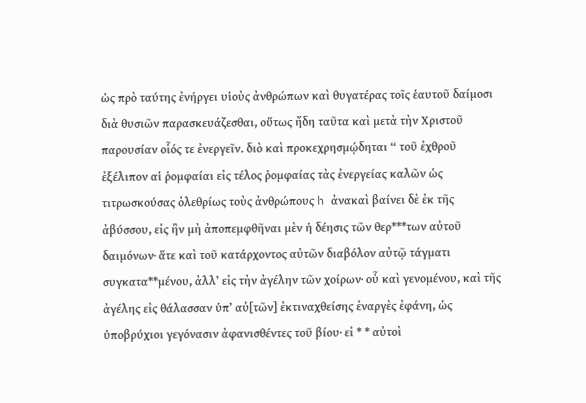ὡς πρὸ ταύτης ἐνήργει υἱοὺς ἀνθρώπων καὶ θυγατέρας τοῖς ἑαυτοῦ δαίμοσι διὰ θυσιῶν παρασκευάζεσθαι, οὕτως ἤδη ταῦτα καὶ μετὰ τὴν Χριστοῦ παρουσίαν οἷός τε ἐνεργεῖν. διὸ καὶ προκεχρησμῴδηται “ τοῦ ἐχθροῦ ἐξέλιπον αἱ ῥομφαίαι εἰς τέλος ῥομφαίας τὰς ἐνεργείας καλῶν ὡς τιτρωσκούσας ὀλεθρίως τοὺς ἀνθρώπους h ἀνακαὶ βαίνει δὲ ἐκ τῆς ἀβύσσου, εἰς ἢν μὴ ἀποπεμφθῆναι μὲν ἡ δέησις τῶν θερ***των αὐτοῦ δαιμόνων· ἅτε καὶ τοῦ κατάρχοντος αὐτῶν διαβόλον αὐτῷ τάγματι συγκατα**μένου, ἀλλ’ εἰς τὴν ἀγέλην τῶν χοίρων· οὗ καὶ γενομένου, καὶ τῆς ἀγέλης εἰς θάλασσαν ὑπ’ αὐ[τῶν] ἐκτιναχθείσης ἐναργὲς ἐφάνη, ὡς ὑποβρύχιοι γεγόνασιν ἀφανισθέντες τοῦ βίου· εἰ * * αὐτοὶ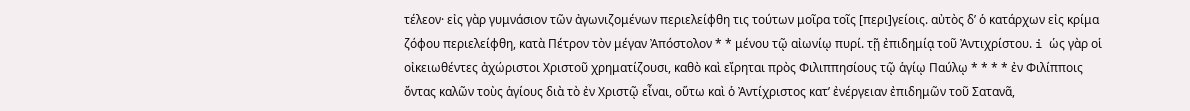τέλεον· εἰς γὰρ γυμνάσιον τῶν ἀγωνιζομένων περιελείφθη τις τούτων μοῖρα τοῖς [περι]γείοις. αὐτὸς δ’ ὁ κατάρχων εἰς κρίμα ζόφου περιελείφθη, κατὰ Πέτρον τὸν μέγαν Ἀπόστολον * * μένου τῷ αἰωνίῳ πυρί. τῇ ἐπιδημίᾳ τοῦ Ἀντιχρίστου. i ὡς γὰρ οἱ οἰκειωθέντες ἀχώριστοι Χριστοῦ χρηματίζουσι, καθὸ καὶ εἴρηται πρὸς Φιλιππησίους τῷ ἁγίῳ Παύλῳ * * * * ἐν Φιλίπποις ὄντας καλῶν τοὺς ἁγίους διὰ τὸ ἐν Χριστῷ εἶναι, οὕτω καὶ ὁ Ἀντίχριστος κατ’ ἐνέργειαν ἐπιδημῶν τοῦ Σατανᾶ,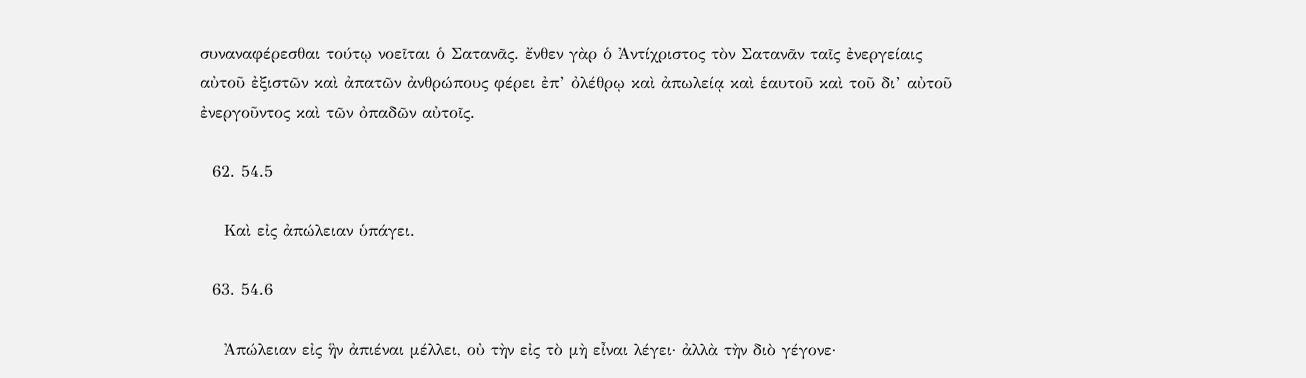συναναφέρεσθαι τούτῳ νοεῖται ὁ Σατανᾶς. ἔνθεν γὰρ ὁ Ἀντίχριστος τὸν Σατανᾶν ταῖς ἐνεργείαις αὐτοῦ ἐξιστῶν καὶ ἀπατῶν ἀνθρώπους φέρει ἐπ’ ὀλέθρῳ καὶ ἀπωλείᾳ καὶ ἑαυτοῦ καὶ τοῦ δι’ αὐτοῦ ἐνεργοῦντος καὶ τῶν ὀπαδῶν αὐτοῖς.

  62. 54.5

    Καὶ εἰς ἀπώλειαν ὑπάγει.

  63. 54.6

    Ἀπώλειαν εἰς ἣν ἀπιέναι μέλλει, οὐ τὴν εἰς τὸ μὴ εἶναι λέγει· ἀλλὰ τὴν διὸ γέγονε·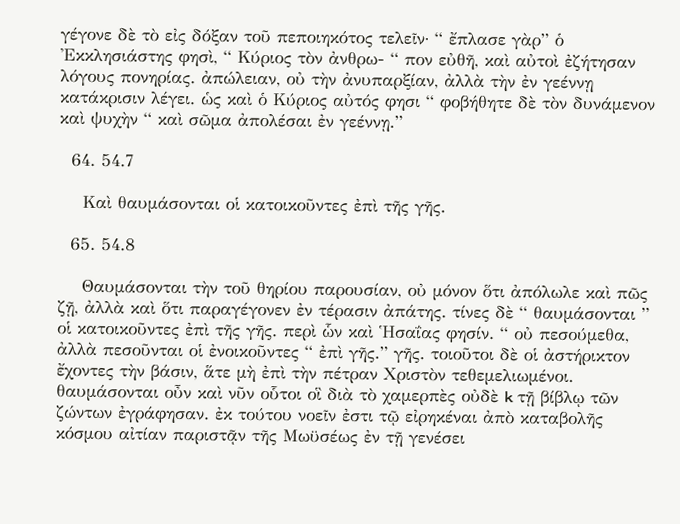γέγονε δὲ τὸ εἰς δόξαν τοῦ πεποιηκότος τελεῖν· “ ἔπλασε γὰρ” ὁ Ἐκκλησιάστης φησὶ, “ Κύριος τὸν ἀνθρω- “ πον εὐθῆ, καὶ αὐτοὶ ἐζήτησαν λόγους πονηρίας. ἀπώλειαν, οὐ τὴν ἀνυπαρξίαν, ἀλλὰ τὴν ἐν γεέννῃ κατάκρισιν λέγει. ὡς καὶ ὁ Κύριος αὐτός φησι “ φοβήθητε δὲ τὸν δυνάμενον καὶ ψυχὴν “ καὶ σῶμα ἀπολέσαι ἐν γεέννῃ.”

  64. 54.7

    Καὶ θαυμάσονται οἱ κατοικοῦντες ἐπὶ τῆς γῆς.

  65. 54.8

    Θαυμάσονται τὴν τοῦ θηρίου παρουσίαν, οὐ μόνον ὅτι ἀπόλωλε καὶ πῶς ζῇ, ἀλλὰ καὶ ὅτι παραγέγονεν ἐν τέρασιν ἀπάτης. τίνες δὲ “ θαυμάσονται ” οἱ κατοικοῦντες ἐπὶ τῆς γῆς. περὶ ὧν καὶ Ἡσαΐας φησίν. “ οὐ πεσούμεθα, ἀλλὰ πεσοῦνται οἱ ἐνοικοῦντες “ ἐπὶ γῆς.” γῆς. τοιοῦτοι δὲ οἱ ἀστήρικτον ἔχοντες τὴν βάσιν, ἅτε μὴ ἐπὶ τὴν πέτραν Χριστὸν τεθεμελιωμένοι. θαυμάσονται οὖν καὶ νῦν οὗτοι οἳ διὰ τὸ χαμερπὲς οὐδὲ k τῇ βίβλῳ τῶν ζώντων ἐγράφησαν. ἐκ τούτου νοεῖν ἐστι τῷ εἰρηκέναι ἀπὸ καταβολῆς κόσμου αἰτίαν παριστᾷν τῆς Μωϋσέως ἐν τῇ γενέσει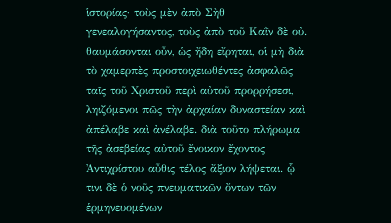ἱστορίας· τοὺς μὲν ἀπὸ Σὴθ γενεαλογήσαντος, τοὺς ἀπὸ τοῦ Καῒν δὲ οὐ. θαυμάσονται οὖν, ὡς ἤδη εἴρηται, οἱ μὴ διὰ τὸ χαμερπὲς προστοιχειωθέντες ἀσφαλῶς ταῖς τοῦ Χριστοῦ περὶ αὐτοῦ προρρήσεσι, ληιζόμενοι πῶς τὴν ἀρχαίαν δυναστείαν καὶ ἀπέλαβε καὶ ἀνέλαβε. διὰ τοῦτο πλήρωμα τῆς ἀσεβείας αὐτοῦ ἔνοικον ἔχοντος Ἀντιχρίστου αὖθις τέλος ἄξιον λήψεται. ᾧ τινι δὲ ὁ νοῦς πνευματικῶν ὄντων τῶν ἑρμηνευομένων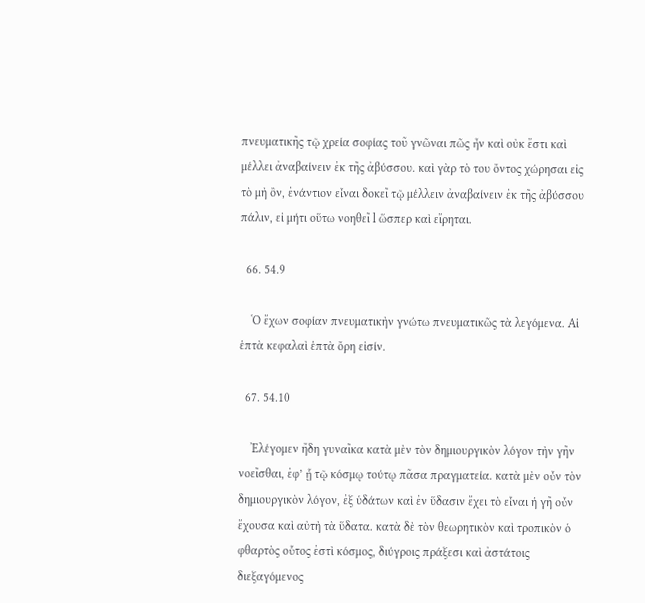πνευματικῆς τῷ χρεία σοφίας τοῦ γνῶναι πῶς ἦν καὶ οὐκ ἔστι καὶ μέλλει ἀναβαίνειν ἐκ τῆς ἀβύσσου. καὶ γὰρ τὸ του ὄντος χώρησαι εἰς τὸ μὴ ὂν, ἐνάντιον εἶναι δοκεῖ τῷ μέλλειν ἀναβαίνειν ἐκ τῆς ἀβύσσου πάλιν, εἰ μήτι οὕτω νοηθεῖ l ὥσπερ καὶ εἴρηται.

  66. 54.9

    Ὁ ἔχων σοφίαν πνευματικὴν γνώτω πνευματικῶς τὰ λεγόμενα. Αἱ ἑπτὰ κεφαλαὶ ἑπτὰ ὄρη εἰσίν.

  67. 54.10

    Ἐλέγομεν ἤδη γυναῖκα κατὰ μὲν τὸν δημιουργικὸν λόγον τὴν γῆν νοεῖσθαι, ἐφ’ ᾗ τῷ κόσμῳ τούτῳ πᾶσα πραγματεία. κατὰ μὲν οὖν τὸν δημιουργικὸν λόγον, ἐξ ὑδάτων καὶ ἐν ὕδασιν ἔχει τὸ εἶναι ἡ γῆ οὖν ἔχουσα καὶ αὐτὴ τὰ ὕδατα. κατὰ δὲ τὸν θεωρητικὸν καὶ τροπικὸν ὁ φθαρτὸς οὗτος ἐστὶ κόσμος, διύγροις πράξεσι καὶ ἀστάτοις διεξαγόμενος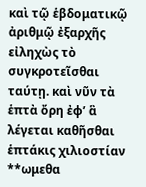καὶ τῷ ἑβδοματικῷ ἀριθμῷ ἐξαρχῆς εἰληχὼς τὸ συγκροτεῖσθαι ταύτῃ. καὶ νῦν τὰ ἑπτὰ ὄρη ἐφ’ ἃ λέγεται καθῆσθαι ἑπτάκις χιλιοστίαν **ωμεθα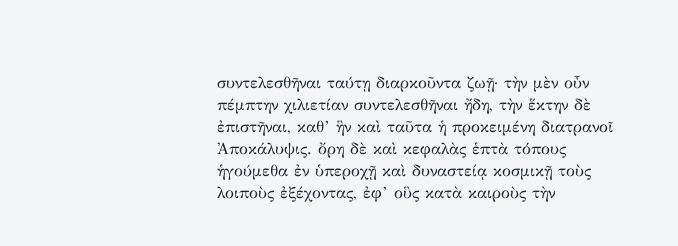συντελεσθῆναι ταύτῃ διαρκοῦντα ζωῇ· τὴν μὲν οὖν πέμπτην χιλιετίαν συντελεσθῆναι ἤδη, τὴν ἕκτην δὲ ἐπιστῆναι, καθ’ ἣν καὶ ταῦτα ἡ προκειμένη διατρανοῖ Ἀποκάλυψις. ὄρη δὲ καὶ κεφαλὰς ἑπτὰ τόπους ἡγούμεθα ἐν ὑπεροχῇ καὶ δυναστείᾳ κοσμικῇ τοὺς λοιποὺς ἐξέχοντας, ἐφ’ οὓς κατὰ καιροὺς τὴν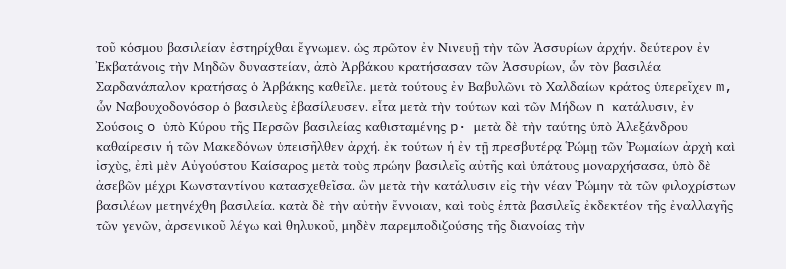τοῦ κόσμου βασιλείαν ἐστηρίχθαι ἔγνωμεν. ὡς πρῶτον ἐν Νινευῇ τὴν τῶν Ἀσσυρίων ἀρχήν. δεύτερον ἐν Ἐκβατάνοις τὴν Μηδῶν δυναστείαν, ἀπὸ Ἀρβάκου κρατήσασαν τῶν Ἀσσυρίων, ὧν τὸν βασιλέα Σαρδανάπαλον κρατήσας ὁ Ἀρβάκης καθεῖλε. μετὰ τούτους ἐν Βαβυλῶνι τὸ Χαλδαίων κράτος ὑπερεῖχεν m, ὧν Ναβουχοδονόσορ ὁ βασιλεὺς ἐβασίλευσεν. εἶτα μετὰ τὴν τούτων καὶ τῶν Μήδων n κατάλυσιν, ἐν Σούσοις o ὑπὸ Κύρου τῆς Περσῶν βασιλείας καθισταμένης p· μετὰ δὲ τὴν ταύτης ὑπὸ Ἀλεξάνδρου καθαίρεσιν ἡ τῶν Μακεδόνων ὑπεισῆλθεν ἀρχή. ἐκ τούτων ἡ ἐν τῇ πρεσβυτέρᾳ Ῥώμῃ τῶν Ῥωμαίων ἀρχὴ καὶ ἰσχὺς, ἐπὶ μὲν Αὐγούστου Καίσαρος μετὰ τοὺς πρώην βασιλεῖς αὐτῆς καὶ ὑπάτους μοναρχήσασα, ὑπὸ δὲ ἀσεβῶν μέχρι Κωνσταντίνου κατασχεθεῖσα. ὣν μετὰ τὴν κατάλυσιν εἰς τὴν νέαν Ῥώμην τὰ τῶν φιλοχρίστων βασιλέων μετηνέχθη βασιλεία. κατὰ δὲ τὴν αὐτὴν ἔννοιαν, καὶ τοὺς ἑπτὰ βασιλεῖς ἐκδεκτέον τῆς ἐναλλαγῆς τῶν γενῶν, ἀρσενικοῦ λέγω καὶ θηλυκοῦ, μηδὲν παρεμποδιζούσης τῆς διανοίας τὴν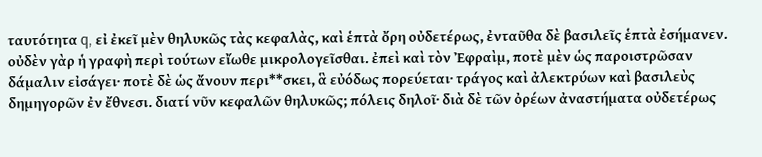ταυτότητα q, εἰ ἐκεῖ μὲν θηλυκῶς τὰς κεφαλὰς, καὶ ἑπτὰ ὄρη οὐδετέρως, ἐνταῦθα δὲ βασιλεῖς ἑπτὰ ἐσήμανεν. οὐδὲν γὰρ ἡ γραφὴ περὶ τούτων εἴωθε μικρολογεῖσθαι. ἐπεὶ καὶ τὸν Ἐφραὶμ, ποτὲ μὲν ὡς παροιστρῶσαν δάμαλιν εἰσάγει· ποτὲ δὲ ὡς ἄνουν περι**σκει, ἃ εὐόδως πορεύεται· τράγος καὶ ἀλεκτρύων καὶ βασιλεὺς δημηγορῶν ἐν ἔθνεσι. διατί νῦν κεφαλῶν θηλυκῶς; πόλεις δηλοῖ· διὰ δὲ τῶν ὀρέων ἀναστήματα οὐδετέρως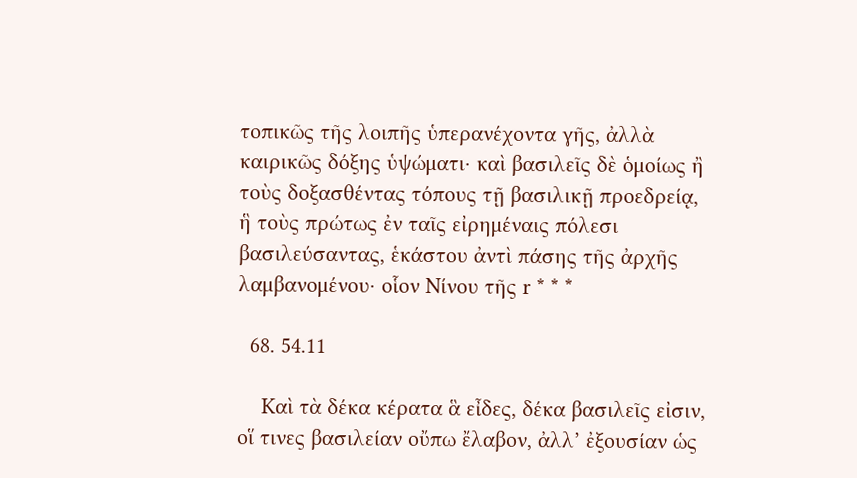τοπικῶς τῆς λοιπῆς ὑπερανέχοντα γῆς, ἀλλὰ καιρικῶς δόξης ὑψώματι· καὶ βασιλεῖς δὲ ὁμοίως ἢ τοὺς δοξασθέντας τόπους τῇ βασιλικῇ προεδρείᾳ, ἣ τοὺς πρώτως ἐν ταῖς εἰρημέναις πόλεσι βασιλεύσαντας, ἑκάστου ἀντὶ πάσης τῆς ἀρχῆς λαμβανομένου· οἷον Νίνου τῆς r * * *

  68. 54.11

    Καὶ τὰ δέκα κέρατα ἃ εἶδες, δέκα βασιλεῖς εἰσιν, οἵ τινες βασιλείαν οὔπω ἔλαβον, ἀλλ’ ἐξουσίαν ὡς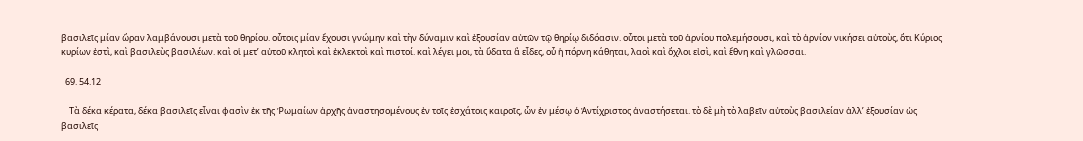βασιλεῖς μίαν ὥραν λαμβάνουσι μετὰ τοῦ θηρίου. οὗτοις μίαν ἔχουσι γνώμην καὶ τὴν δύναμιν καὶ ἐξουσίαν αὐτῶν τῷ θηρίῳ διδόασιν. οὗτοι μετὰ τοῦ ἀρνίου πολεμήσουσι, καὶ τὸ ἀρνίον νικήσει αὐτοὺς, ὅτι Κύριος κυρίων ἐστὶ, καὶ βασιλεὺς βασιλέων. καὶ οἱ μετ’ αὐτοῦ κλητοὶ καὶ ἐκλεκτοὶ καὶ πιστοί. καὶ λέγει μοι, τὰ ὕδατα ἃ εἶδες, οὗ ἡ πόρνη κάθηται, λαοὶ καὶ ὄχλοι εἰσὶ, καὶ ἔθνη καὶ γλῶσσαι.

  69. 54.12

    Τὰ δέκα κέρατα, δέκα βασιλεῖς εἶναι φασὶν ἐκ τῆς Ῥωμαίων ἀρχῆς ἀναστησομένους ἐν τοῖς ἐσχάτοις καιροῖς, ὧν ἐν μέσῳ ὁ Ἀντίχριστος ἀναστήσεται. τὸ δὲ μὴ τὸ λαβεῖν αὐτοὺς βασιλείαν ἀλλ’ ἐξουσίαν ὡς βασιλεῖς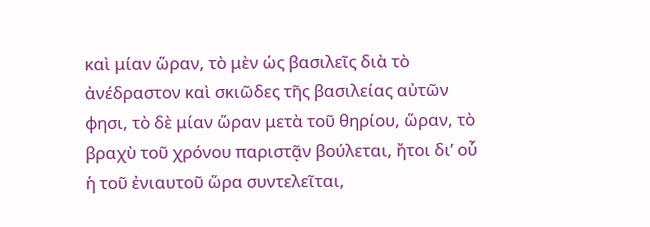καὶ μίαν ὥραν, τὸ μὲν ὡς βασιλεῖς διὰ τὸ ἀνέδραστον καὶ σκιῶδες τῆς βασιλείας αὐτῶν φησι, τὸ δὲ μίαν ὥραν μετὰ τοῦ θηρίου, ὥραν, τὸ βραχὺ τοῦ χρόνου παριστᾷν βούλεται, ἤτοι δι’ οὗ ἡ τοῦ ἐνιαυτοῦ ὥρα συντελεῖται,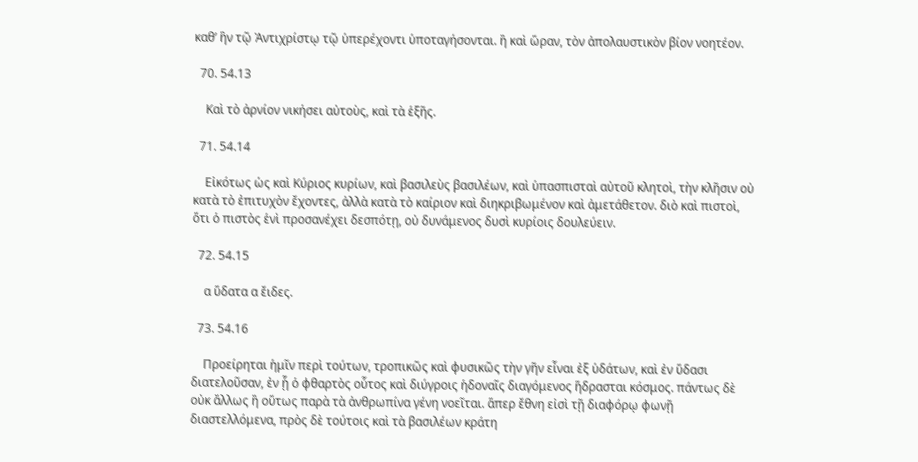καθ’ ἣν τῷ Ἀντιχρίστῳ τῷ ὑπερέχοντι ὑποταγήσονται. ἢ καὶ ὥραν, τὸν ἀπολαυστικὸν βίον νοητέον.

  70. 54.13

    Καὶ τὸ ἀρνίον νικήσει αὐτοὺς, καὶ τὰ ἑξῆς.

  71. 54.14

    Εἰκότως ὡς καὶ Κύριος κυρίων, καὶ βασιλεὺς βασιλέων, καὶ ὑπασπισταὶ αὐτοῦ κλητοὶ, τὴν κλῆσιν οὐ κατὰ τὸ ἐπιτυχὸν ἔχοντες, ἀλλὰ κατὰ τὸ καίριον καὶ διηκριβωμένον καὶ ἀμετάθετον. διὸ καὶ πιστοὶ, ὅτι ὁ πιστὸς ἑνὶ προσανέχει δεσπότῃ, οὐ δυνάμενος δυσὶ κυρίοις δουλεύειν.

  72. 54.15

    α ὕδατα α ἔιδες.

  73. 54.16

    Προείρηται ἡμῖν περὶ τούτων, τροπικῶς καὶ φυσικῶς τὴν γῆν εἶναι ἐξ ὑδάτων, καὶ ἐν ὕδασι διατελοῦσαν, ἐν ᾗ ὁ φθαρτὸς οὗτος καὶ διύγροις ἡδοναῖς διαγόμενος ἥδρασται κόσμος. πάντως δὲ οὐκ ἄλλως ἢ οὕτως παρὰ τὰ ἀνθρωπίνα γένη νοεῖται. ἅπερ ἔθνη εἰσὶ τῇ διαφόρῳ φωνῇ διαστελλόμενα, πρὸς δὲ τούτοις καὶ τὰ βασιλέων κράτη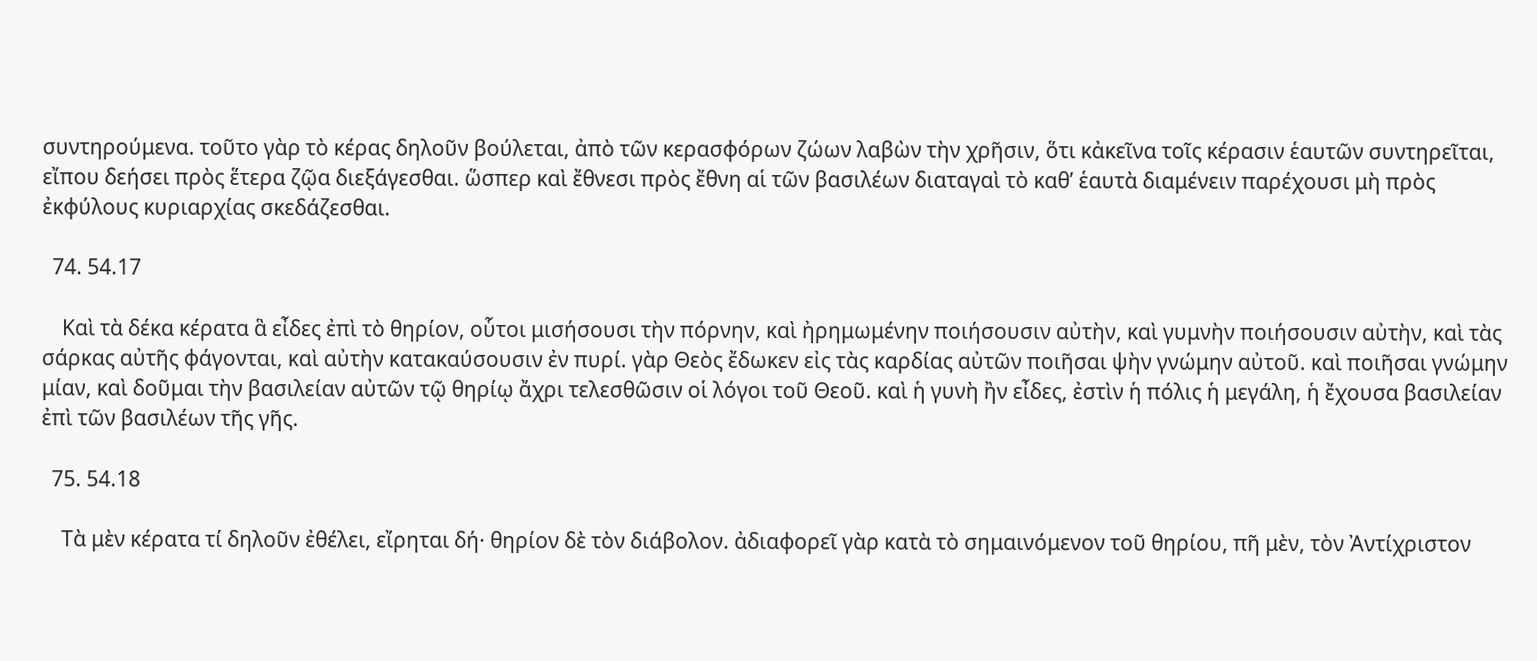συντηρούμενα. τοῦτο γὰρ τὸ κέρας δηλοῦν βούλεται, ἀπὸ τῶν κερασφόρων ζώων λαβὼν τὴν χρῆσιν, ὅτι κἀκεῖνα τοῖς κέρασιν ἑαυτῶν συντηρεῖται, εἴπου δεήσει πρὸς ἕτερα ζῷα διεξάγεσθαι. ὥσπερ καὶ ἔθνεσι πρὸς ἔθνη αἱ τῶν βασιλέων διαταγαὶ τὸ καθ’ ἑαυτὰ διαμένειν παρέχουσι μὴ πρὸς ἐκφύλους κυριαρχίας σκεδάζεσθαι.

  74. 54.17

    Καὶ τὰ δέκα κέρατα ἃ εἶδες ἐπὶ τὸ θηρίον, οὗτοι μισήσουσι τὴν πόρνην, καὶ ἠρημωμένην ποιήσουσιν αὐτὴν, καὶ γυμνὴν ποιήσουσιν αὐτὴν, καὶ τὰς σάρκας αὐτῆς φάγονται, καὶ αὐτὴν κατακαύσουσιν ἐν πυρί. γὰρ Θεὸς ἔδωκεν εἰς τὰς καρδίας αὐτῶν ποιῆσαι ψὴν γνώμην αὐτοῦ. καὶ ποιῆσαι γνώμην μίαν, καὶ δοῦμαι τὴν βασιλείαν αὐτῶν τῷ θηρίῳ ἄχρι τελεσθῶσιν οἱ λόγοι τοῦ Θεοῦ. καὶ ἡ γυνὴ ἢν εἶδες, ἐστὶν ἡ πόλις ἡ μεγάλη, ἡ ἔχουσα βασιλείαν ἐπὶ τῶν βασιλέων τῆς γῆς.

  75. 54.18

    Τὰ μὲν κέρατα τί δηλοῦν ἐθέλει, εἴρηται δή· θηρίον δὲ τὸν διάβολον. ἀδιαφορεῖ γὰρ κατὰ τὸ σημαινόμενον τοῦ θηρίου, πῆ μὲν, τὸν Ἀντίχριστον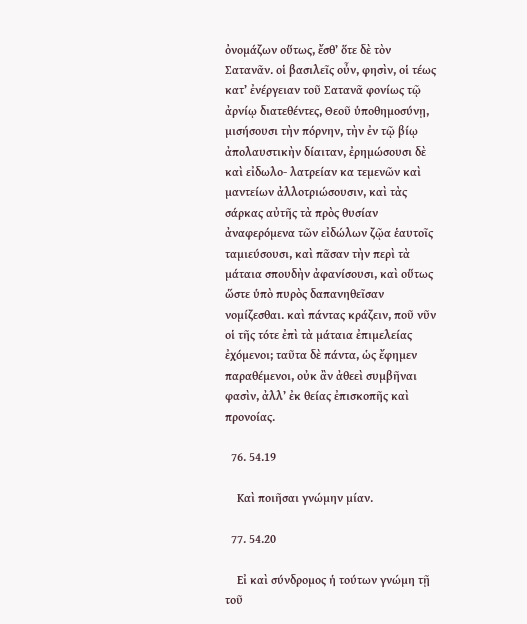ὀνομάζων οὕτως, ἔσθ’ ὅτε δὲ τὸν Σατανᾶν. οἱ βασιλεῖς οὖν, φησὶν, οἱ τέως κατ’ ἐνέργειαν τοῦ Σατανᾶ φονίως τῷ ἀρνίῳ διατεθέντες, Θεοῦ ὑποθημοσύνῃ, μισήσουσι τὴν πόρνην, τὴν ἐν τῷ βίῳ ἀπολαυστικὴν δίαιταν, ἐρημώσουσι δὲ καὶ εἰδωλο- λατρείαν κα τεμενῶν καὶ μαντείων ἀλλοτριώσουσιν, καὶ τὰς σάρκας αὐτῆς τὰ πρὸς θυσίαν ἀναφερόμενα τῶν εἰδώλων ζῷα ἑαυτοῖς ταμιεύσουσι, καὶ πᾶσαν τὴν περὶ τὰ μάταια σπουδὴν ἀφανίσουσι, καὶ οὕτως ὥστε ὑπὸ πυρὸς δαπανηθεῖσαν νομίζεσθαι. καὶ πάντας κράζειν, ποῦ νῦν οἱ τῆς τότε ἐπὶ τὰ μάταια ἐπιμελείας ἐχόμενοι; ταῦτα δὲ πάντα, ὡς ἔφημεν παραθέμενοι, οὐκ ἂν ἀθεεὶ συμβῆναι φασὶν, ἀλλ’ ἐκ θείας ἐπισκοπῆς καὶ προνοίας.

  76. 54.19

    Καὶ ποιῆσαι γνώμην μίαν.

  77. 54.20

    Εἰ καὶ σύνδρομος ἡ τούτων γνώμη τῇ τοῦ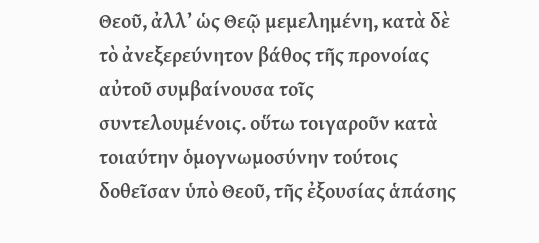Θεοῦ, ἀλλ’ ὡς Θεῷ μεμελημένη, κατὰ δὲ τὸ ἀνεξερεύνητον βάθος τῆς προνοίας αὐτοῦ συμβαίνουσα τοῖς συντελουμένοις. οὕτω τοιγαροῦν κατὰ τοιαύτην ὁμογνωμοσύνην τούτοις δοθεῖσαν ὑπὸ Θεοῦ, τῆς ἐξουσίας ἁπάσης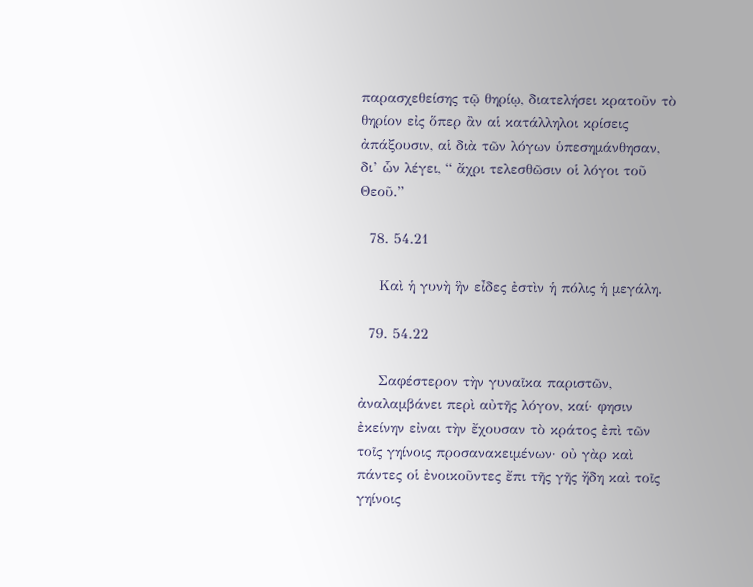παρασχεθείσης τῷ θηρίῳ, διατελήσει κρατοῦν τὸ θηρίον εἰς ὅπερ ἂν αἱ κατάλληλοι κρίσεις ἀπάξουσιν, αἱ διὰ τῶν λόγων ὑπεσημάνθησαν, δι’ ὧν λέγει, “ ἄχρι τελεσθῶσιν οἱ λόγοι τοῦ Θεοῦ.”

  78. 54.21

    Καὶ ἡ γυνὴ ἣν εἶδες ἐστὶν ἡ πόλις ἡ μεγάλη.

  79. 54.22

    Σαφέστερον τὴν γυναῖκα παριστῶν, ἀναλαμβάνει περὶ αὐτῆς λόγον, καί· φησιν ἐκείνην εἰναι τὴν ἔχουσαν τὸ κράτος ἐπὶ τῶν τοῖς γηίνοις προσανακειμένων· οὐ γὰρ καὶ πάντες οἱ ἐνοικοῦντες ἔπι τῆς γῆς ἤδη καὶ τοῖς γηίνοις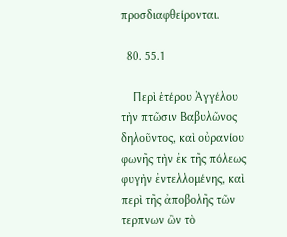προσδιαφθείρονται.

  80. 55.1

    Περὶ ἑτέρου Ἀγγέλου τὴν πτῶσιν Βαβυλῶνος δηλοῦντος, καὶ οὐρανίου φωνῆς τὴν ἐκ τῆς πόλεως φυγὴν ἐντελλομένης, καὶ περὶ τῆς ἀποβολῆς τῶν τερπνων ὢν τὸ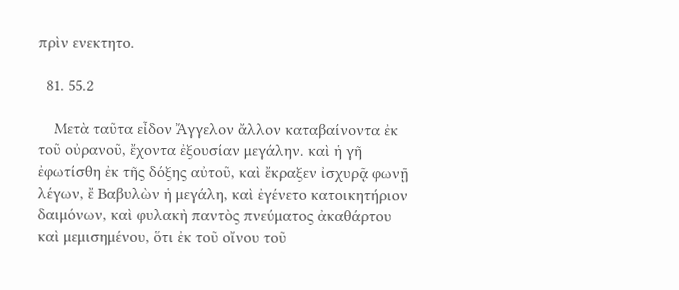πρὶν ενεκτητο.

  81. 55.2

    Μετὰ ταῦτα εἶδον Ἄγγελον ἄλλον καταβαίνοντα ἐκ τοῦ οὐρανοῦ, ἔχοντα ἐξουσίαν μεγάλην. καὶ ἡ γῆ ἐφωτίσθη ἐκ τῆς δόξης αὐτοῦ, καὶ ἔκραξεν ἰσχυρᾷ φωνῇ λέγων, ἔ Βαβυλὼν ἡ μεγάλη, καὶ ἐγένετο κατοικητήριον δαιμόνων, καὶ φυλακὴ παντὸς πνεύματος ἀκαθάρτου καὶ μεμισημένου, ὅτι ἐκ τοῦ οἴνου τοῦ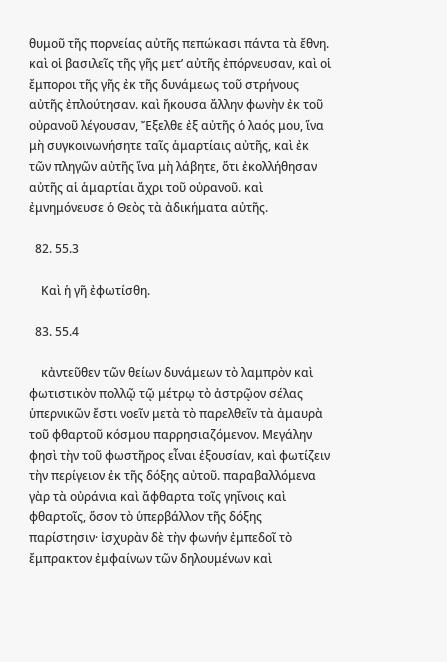θυμοῦ τῆς πορνείας αὐτῆς πεπώκασι πάντα τὰ ἔθνη. καὶ οἱ βασιλεῖς τῆς γῆς μετ’ αὐτῆς ἐπόρνευσαν, καὶ οἱ ἔμποροι τῆς γῆς ἐκ τῆς δυνάμεως τοῦ στρήνους αὐτῆς ἐπλούτησαν. καὶ ἤκουσα ἄλλην φωνὴν ἐκ τοῦ οὐρανοῦ λέγουσαν, Ἔξελθε ἐξ αὐτῆς ὁ λαός μου, ἵνα μὴ συγκοινωνήσητε ταῖς ἁμαρτίαις αὐτῆς, καὶ ἐκ τῶν πληγῶν αὐτῆς ἵνα μὴ λάβητε, ὅτι ἐκολλήθησαν αὐτῆς αἱ ἁμαρτίαι ἄχρι τοῦ οὐρανοῦ. καὶ ἐμνημόνευσε ὁ Θεὸς τὰ ἀδικήματα αὐτῆς.

  82. 55.3

    Καὶ ἡ γῆ ἐφωτίσθη.

  83. 55.4

    κἀντεῦθεν τῶν θείων δυνάμεων τὸ λαμπρὸν καὶ φωτιστικὸν πολλῷ τῷ μέτρῳ τὸ ἀστρῷον σέλας ὑπερνικῶν ἔστι νοεῖν μετὰ τὸ παρελθεῖν τὰ ἀμαυρὰ τοῦ φθαρτοῦ κόσμου παρρησιαζόμενον. Μεγάλην φησὶ τὴν τοῦ φωστῆρος εἶναι ἐξουσίαν, καὶ φωτίζειν τὴν περίγειον ἐκ τῆς δόξης αὐτοῦ. παραβαλλόμενα γὰρ τὰ οὐράνια καὶ ἄφθαρτα τοῖς γηΐνοις καὶ φθαρτοῖς, ὅσον τὸ ὑπερβάλλον τῆς δόξης παρίστησιν· ἰσχυρὰν δὲ τὴν φωνήν ἐμπεδοῖ τὸ ἔμπρακτον ἐμφαίνων τῶν δηλουμένων καὶ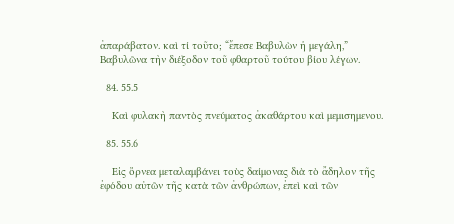ἀπαράβατον. καὶ τί τοῦτο; “ἔπεσε Βαβυλὼν ἡ μεγάλη,” Βαβυλῶνα τὴν διέξοδον τοῦ φθαρτοῦ τούτου βίου λέγων.

  84. 55.5

    Καὶ φυλακὴ παντὸς πνεύματος ἀκαθάρτου καὶ μεμισημενου.

  85. 55.6

    Εἰς ὄρνεα μεταλαμβάνει τοὺς δαίμονας διὰ τὸ ἄδηλον τῆς ἐφόδου αὐτῶν τῆς κατὰ τῶν ἀνθρώπων, ἐπεὶ καὶ τῶν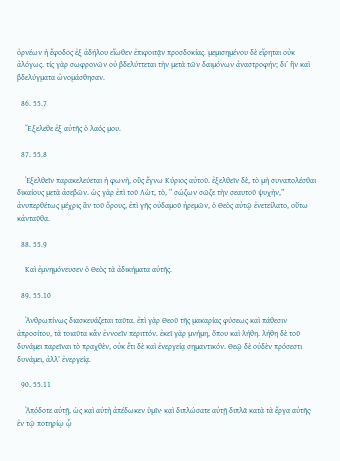ὀρνέων ἡ ἔφοδος ἐξ ἀδήλου εἴωθεν ἐπιφοιτᾷν προσδοκίας. μεμισημένου δὲ εἴρηται οὐκ ἀλόγως. τίς γὰρ σωφρονῶν οὐ βδελύττεται τὴν μετὰ τῶν δαιμόνων ἀναστροφήν; δι’ ἣν καὶ βδελύγματα ὠνομάσθησαν.

  86. 55.7

    Ἔξελεθε ἐξ αὐτῆς ὁ λαός μου.

  87. 55.8

    Ἐξελθεῖν παρακελεύεται ἡ φωνὴ, οὓς ἔγνω Κύριος αὐτοῦ. ἐξελθεῖν δὲ, τὸ μὴ συναπολέσθαι δικαίους μετὰ ἀσεβῶν. ὡς γὰρ ἐπὶ τοῦ Λὼτ, τὸ, “ σώζων σῶζε τὴν σεαυτοῦ ψυχὴν,” ἀνυπερθέτως μέχρις ἃν τοῦ ὄρους, ἐπὶ γῆς οὐδαμοῦ ἠρεμῶν, ὁ Θεὸς αὐτῷ ἐνετείλατο, οὕτω κἀνταῦθα.

  88. 55.9

    Καὶ ἐμνημόνευσεν ὁ Θεὸς τὰ ἀδικήματα αὐτῆς.

  89. 55.10

    Ἀνθρωπίνως διασκευάζεται ταῦτα. ἐπὶ γὰρ Θεοῦ τῆς μακαρίας φύσεως καὶ πάθεσιν ἀπροσίτου, τὰ τοιαῦτα κἂν ἐννοεῖν περιττόν. ἐκεῖ γὰρ μνήμη, ὅπου καὶ λήθη. λήθη δὲ τοῦ δυνάμει παρεῖναι τὸ πραχθὲν, οὐκ ἔτι δὲ καὶ ἐνεργείᾳ σημαντικόν. Θεῷ δὲ οὐδὲν πρόσεστι δυνάμει, ἀλλ’ ἐνεργείᾳ.

  90. 55.11

    Ἀπόδοτε αὐτῇ, ὡς καὶ αὐτὴ ἀπέδωκεν ὑμῖν· καὶ διπλώσατε αὐτῇ διπλᾶ κατὰ τὰ ἔργα αὐτῆς· ἐν τῷ ποτηρίῳ ᾧ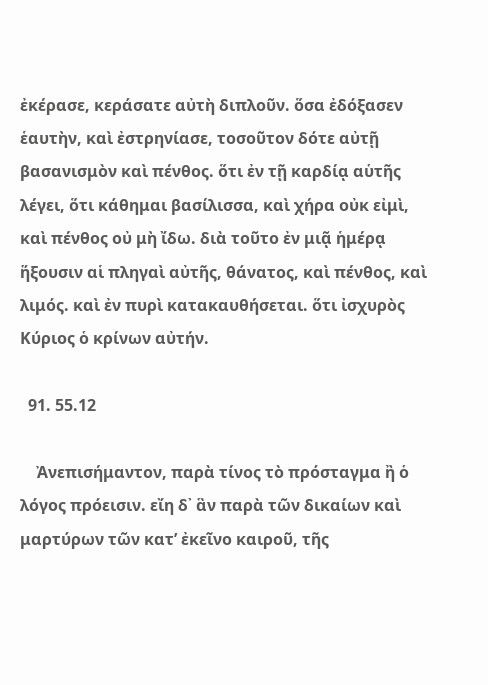ἐκέρασε, κεράσατε αὐτὴ διπλοῦν. ὅσα ἐδόξασεν ἑαυτὴν, καὶ ἐστρηνίασε, τοσοῦτον δότε αὐτῇ βασανισμὸν καὶ πένθος. ὅτι ἐν τῇ καρδίᾳ αὑτῆς λέγει, ὅτι κάθημαι βασίλισσα, καὶ χήρα οὐκ εἰμὶ, καὶ πένθος οὐ μὴ ἴδω. διὰ τοῦτο ἐν μιᾷ ἡμέρᾳ ἥξουσιν αἱ πληγαὶ αὐτῆς, θάνατος, καὶ πένθος, καὶ λιμός. καὶ ἐν πυρὶ κατακαυθήσεται. ὅτι ἰσχυρὸς Κύριος ὁ κρίνων αὐτήν.

  91. 55.12

    Ἀνεπισήμαντον, παρὰ τίνος τὸ πρόσταγμα ἢ ὁ λόγος πρόεισιν. εἴη δ᾿ ἃν παρὰ τῶν δικαίων καὶ μαρτύρων τῶν κατ’ ἐκεῖνο καιροῦ, τῆς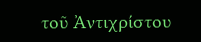τοῦ Ἀντιχρίστου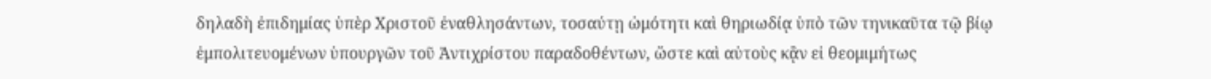δηλαδὴ ἐπιδημίας ὑπὲρ Χριστοῦ ἐναθλησάντων, τοσαύτῃ ὠμότητι καὶ θηριωδίᾳ ὑπὸ τῶν τηνικαῦτα τῷ βίῳ ἐμπολιτευομένων ὑπουργῶν τοῦ Ἀντιχρίστου παραδοθέντων, ὥστε καὶ αὐτοὺς κᾂν εἰ θεομιμήτως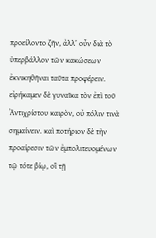προείλοντο ζῆν, ἀλλ’ οὖν διὰ τὸ ὑπερβάλλον τῶν κακώσεων ἐκνικηθῆναι ταῦτα προφέρειν. εἰρήκαμεν δὲ γυναῖκα τὸν ἐπὶ τοῦ Ἀντιχρίστου καιρὸν, οὐ πόλιν τινὰ σημαίνειν. καὶ ποτήριον δὲ τὴν προαίρεσιν τῶν ἐμπολιτευομένων τῷ τότε βίῳ, οἳ τῇ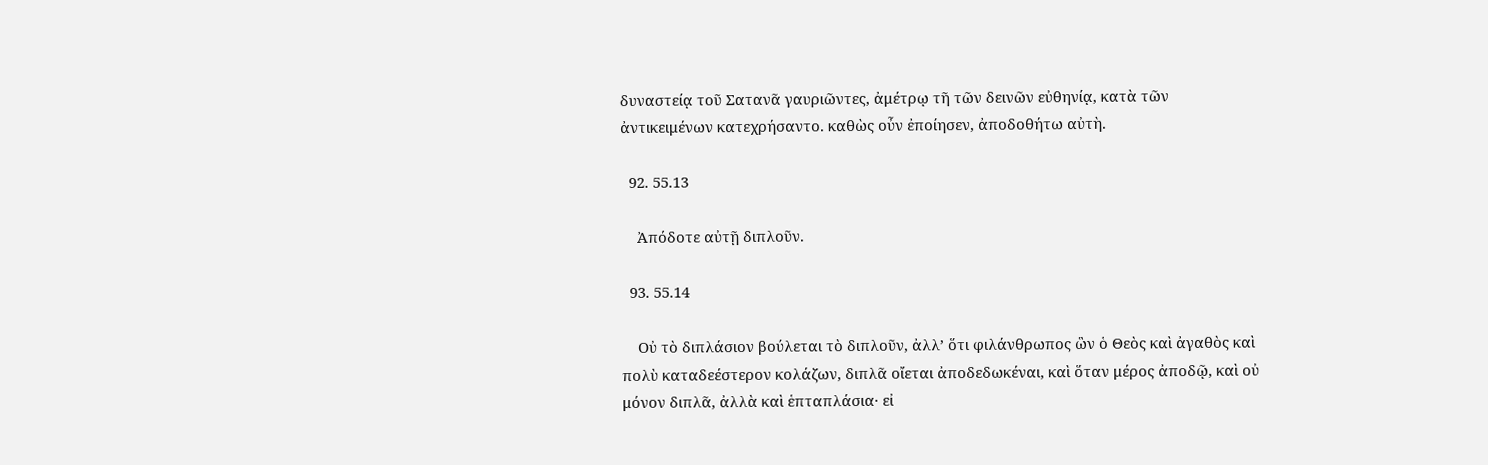δυναστείᾳ τοῦ Σατανᾶ γαυριῶντες, ἀμέτρῳ τῆ τῶν δεινῶν εὐθηνίᾳ, κατὰ τῶν ἀντικειμένων κατεχρήσαντο. καθὼς οὖν ἐποίησεν, ἀποδοθήτω αὐτὴ.

  92. 55.13

    Ἀπόδοτε αὐτῇ διπλοῦν.

  93. 55.14

    Οὐ τὸ διπλάσιον βούλεται τὸ διπλοῦν, ἀλλ’ ὅτι φιλάνθρωπος ὣν ὁ Θεὸς καὶ ἀγαθὸς καὶ πολὺ καταδεέστερον κολάζων, διπλᾶ οἴεται ἀποδεδωκέναι, καὶ ὅταν μέρος ἀποδῷ, καὶ οὐ μόνον διπλᾶ, ἀλλὰ καὶ ἑπταπλάσια· εἰ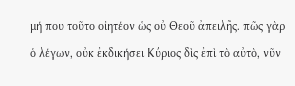μή που τοῦτο οἰητέον ὡς οὐ Θεοῦ ἀπειλῆς. πῶς γὰρ ὁ λέγων, οὐκ ἐκδικήσει Κύριος δὶς ἐπὶ τὸ αὐτὸ, νῦν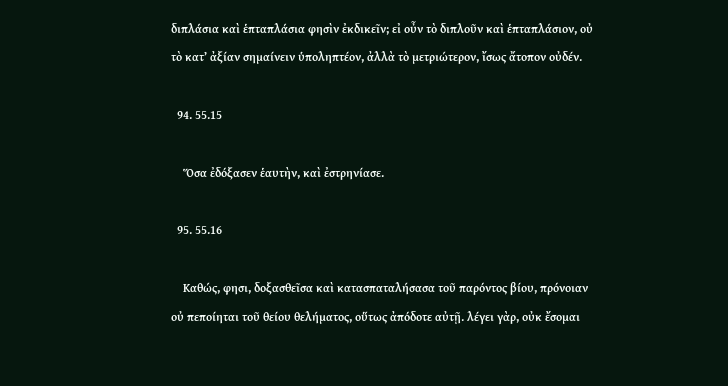διπλάσια καὶ ἑπταπλάσια φησὶν ἐκδικεῖν; εἰ οὖν τὸ διπλοῦν καὶ ἑπταπλάσιον, οὐ τὸ κατ’ ἀξίαν σημαίνειν ὑποληπτέον, ἀλλὰ τὸ μετριώτερον, ἴσως ἄτοπον οὐδέν.

  94. 55.15

    Ὅσα ἐδόξασεν ἑαυτὴν, καὶ ἐστρηνίασε.

  95. 55.16

    Καθώς, φησι, δοξασθεῖσα καὶ κατασπαταλήσασα τοῦ παρόντος βίου, πρόνοιαν οὐ πεποίηται τοῦ θείου θελήματος, οὕτως ἀπόδοτε αὐτῇ. λέγει γὰρ, οὐκ ἔσομαι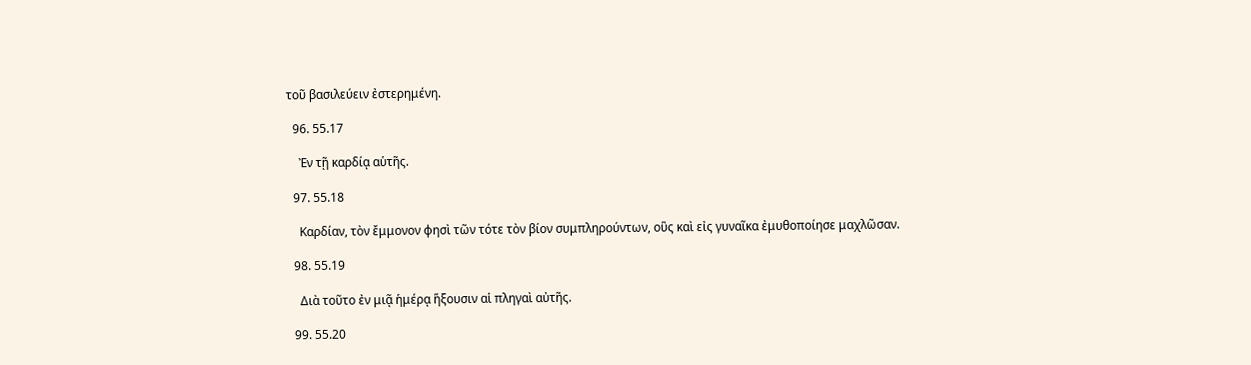τοῦ βασιλεύειν ἐστερημένη.

  96. 55.17

    Ἐν τῇ καρδίᾳ αὑτῆς.

  97. 55.18

    Καρδίαν, τὸν ἔμμονον φησὶ τῶν τότε τὸν βίον συμπληρούντων, οὓς καὶ εἰς γυναῖκα ἐμυθοποίησε μαχλῶσαν.

  98. 55.19

    Διὰ τοῦτο ἐν μιᾷ ἡμέρᾳ ἥξουσιν αἱ πληγαὶ αὐτῆς.

  99. 55.20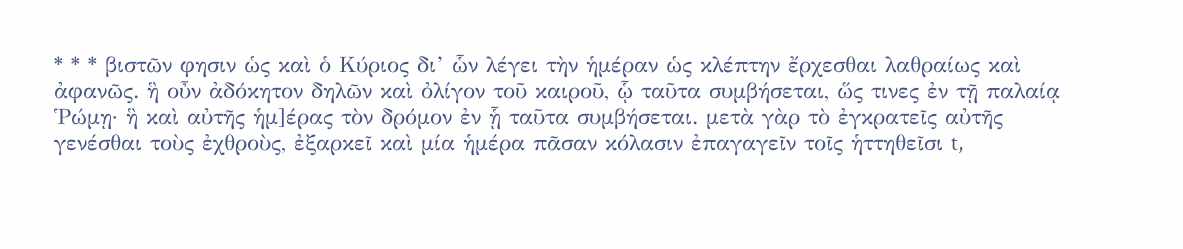* * * βιστῶν φησιν ὡς καὶ ὁ Κύριος δι’ ὧν λέγει τὴν ἡμέραν ὡς κλέπτην ἔρχεσθαι λαθραίως καὶ ἀφανῶς. ἣ οὖν ἀδόκητον δηλῶν καὶ ὀλίγον τοῦ καιροῦ, ᾧ ταῦτα συμβήσεται, ὥς τινες ἐν τῇ παλαίᾳ Ῥώμῃ· ἣ καὶ αὐτῆς ἡμ]έρας τὸν δρόμον ἐν ᾗ ταῦτα συμβήσεται. μετὰ γὰρ τὸ ἐγκρατεῖς αὐτῆς γενέσθαι τοὺς ἐχθροὺς, ἐξαρκεῖ καὶ μία ἡμέρα πᾶσαν κόλασιν ἐπαγαγεῖν τοῖς ἡττηθεῖσι t,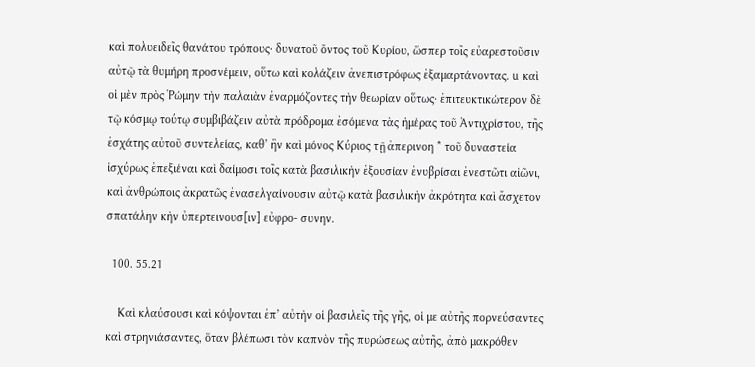καὶ πολυειδεῖς θανάτου τρόπους· δυνατοῦ ὄντος τοῦ Κυρίου, ὥσπερ τοῖς εὐαρεστοῦσιν αὐτῷ τὰ θυμήρη προσνέμειν, οὕτω καὶ κολάζειν ἀνεπιστρόφως ἐξαμαρτάνοντας. u καὶ οἱ μὲν πρὸς Ῥώμην τὴν παλαιὰν ἐναρμόζοντες τὴν θεωρίαν οὕτως· ἐπιτευκτικώτερον δὲ τῷ κόσμῳ τούτῳ συμβιβάζειν αὐτὰ πρόδρομα ἐσόμενα τὰς ἡμέρας τοῦ Ἀντιχρίστου, τῆς ἐσχάτης αὐτοῦ συντελείας, καθ’ ἣν καὶ μόνος Κύριος τῇ ἀπερινοη * τοῦ δυναστεία ἰσχύρως ἐπεξιέναι καὶ δαίμοσι τοῖς κατὰ βασιλικὴν ἐξουσίαν ἐνυβρίσαι ἐνεστῶτι αἰῶνι, καὶ ἀνθρώποις ἀκρατῶς ἐνασελγαίνουσιν αὐτῷ κατὰ βασιλικὴν ἀκρότητα καὶ ἄσχετον σπατάλην κὴν ὐπερτεινουσ[ιν] εὐφρο- συνην.

  100. 55.21

    Καὶ κλαύσουσι καὶ κόψονται ἐπ’ αὐτὴν οἱ βασιλεῖς τῆς γῆς, οἱ με αὐτῆς πορνεύσαντες καὶ στρηνιάσαντες, ὅταν βλέπωσι τὸν καπνὸν τῆς πυρώσεως αὐτῆς, ἀπὸ μακρόθεν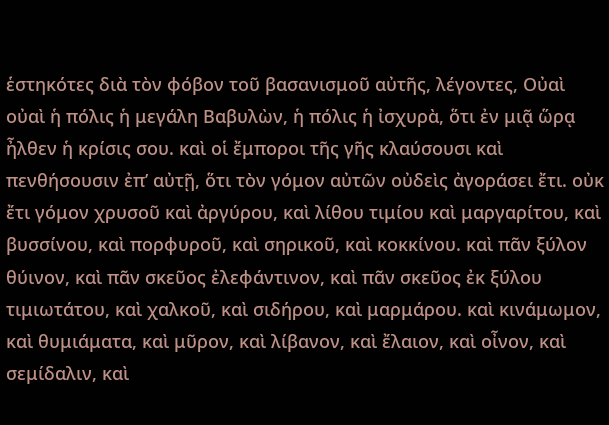ἑστηκότες διὰ τὸν φόβον τοῦ βασανισμοῦ αὐτῆς, λέγοντες, Οὐαὶ οὐαὶ ἡ πόλις ἡ μεγάλη Βαβυλὼν, ἡ πόλις ἡ ἰσχυρὰ, ὅτι ἐν μιᾷ ὥρᾳ ἦλθεν ἡ κρίσις σου. καὶ οἱ ἔμποροι τῆς γῆς κλαύσουσι καὶ πενθήσουσιν ἐπ’ αὐτῇ, ὅτι τὸν γόμον αὐτῶν οὐδεὶς ἀγοράσει ἔτι. οὐκ ἔτι γόμον χρυσοῦ καὶ ἀργύρου, καὶ λίθου τιμίου καὶ μαργαρίτου, καὶ βυσσίνου, καὶ πορφυροῦ, καὶ σηρικοῦ, καὶ κοκκίνου. καὶ πᾶν ξύλον θύινον, καὶ πᾶν σκεῦος ἐλεφάντινον, καὶ πᾶν σκεῦος ἐκ ξύλου τιμιωτάτου, καὶ χαλκοῦ, καὶ σιδήρου, καὶ μαρμάρου. καὶ κινάμωμον, καὶ θυμιάματα, καὶ μῦρον, καὶ λίβανον, καὶ ἔλαιον, καὶ οἶνον, καὶ σεμίδαλιν, καὶ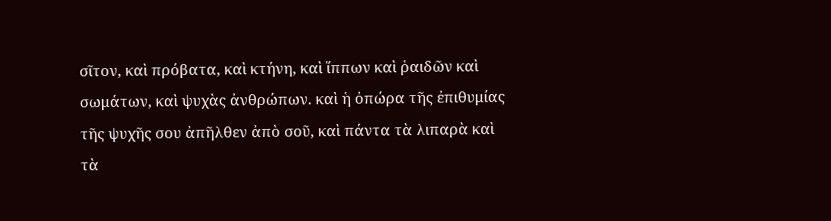σῖτον, καὶ πρόβατα, καὶ κτήνη, καὶ ἵππων καὶ ῥαιδῶν καὶ σωμάτων, καὶ ψυχὰς ἀνθρώπων. καὶ ἡ ὀπώρα τῆς ἐπιθυμίας τῆς ψυχῆς σου ἀπῆλθεν ἀπὸ σοῦ, καὶ πάντα τὰ λιπαρὰ καὶ τὰ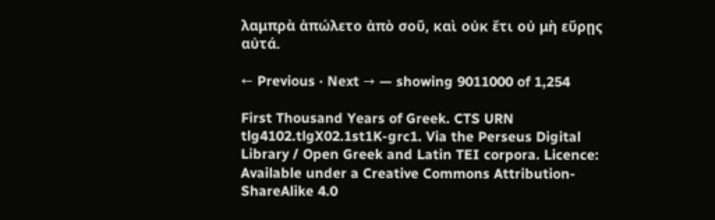λαμπρὰ ἀπώλετο ἀπὸ σοῦ, καὶ οὐκ ἔτι οὐ μὴ εὕρῃς αὐτά.

← Previous · Next → — showing 9011000 of 1,254

First Thousand Years of Greek. CTS URN tlg4102.tlgX02.1st1K-grc1. Via the Perseus Digital Library / Open Greek and Latin TEI corpora. Licence: Available under a Creative Commons Attribution-ShareAlike 4.0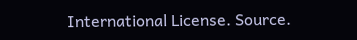International License. Source.